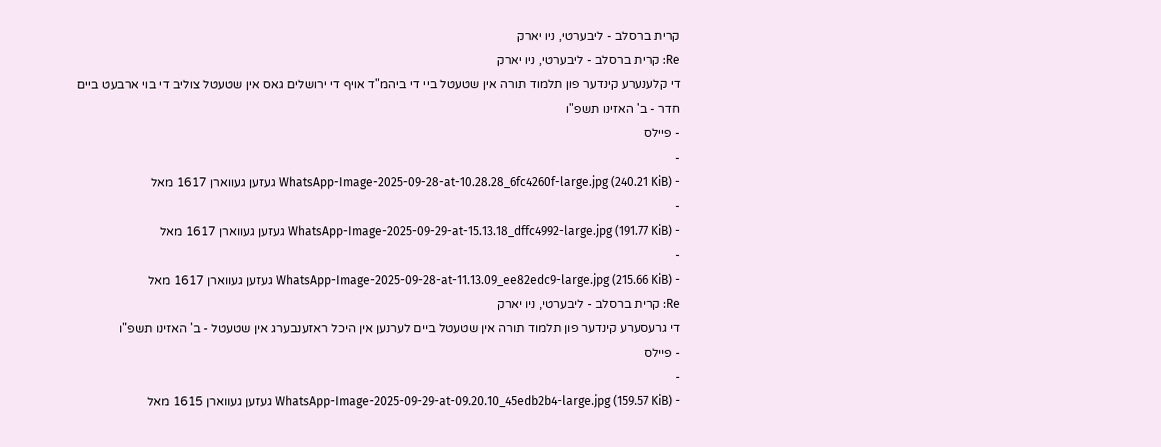קרית ברסלב - ליבערטי, ניו יארק
Re: קרית ברסלב - ליבערטי, ניו יארק
די קלענערע קינדער פון תלמוד תורה אין שטעטל ביי די ביהמ"ד אויף די ירושלים גאס אין שטעטל צוליב די בוי ארבעט ביים חדר - ב' האזינו תשפ"ו
- פיילס
-
- WhatsApp-Image-2025-09-28-at-10.28.28_6fc4260f-large.jpg (240.21 KiB) געזען געווארן 1617 מאל
-
- WhatsApp-Image-2025-09-29-at-15.13.18_dffc4992-large.jpg (191.77 KiB) געזען געווארן 1617 מאל
-
- WhatsApp-Image-2025-09-28-at-11.13.09_ee82edc9-large.jpg (215.66 KiB) געזען געווארן 1617 מאל
Re: קרית ברסלב - ליבערטי, ניו יארק
די גרעסערע קינדער פון תלמוד תורה אין שטעטל ביים לערנען אין היכל ראזענבערג אין שטעטל - ב' האזינו תשפ"ו
- פיילס
-
- WhatsApp-Image-2025-09-29-at-09.20.10_45edb2b4-large.jpg (159.57 KiB) געזען געווארן 1615 מאל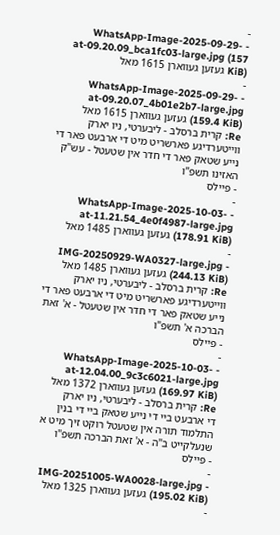-
- WhatsApp-Image-2025-09-29-at-09.20.09_bca1fc03-large.jpg (157 KiB) געזען געווארן 1615 מאל
-
- WhatsApp-Image-2025-09-29-at-09.20.07_4b01e2b7-large.jpg (159.4 KiB) געזען געווארן 1615 מאל
Re: קרית ברסלב - ליבערטי, ניו יארק
ווייטערדיגע פארשריט מיט די ארבעט פאר די נייע שטאק פאר די חדר אין שטעטל - עש"ק האזינו תשפ"ו
- פיילס
-
- WhatsApp-Image-2025-10-03-at-11.21.54_4e0f4987-large.jpg (178.91 KiB) געזען געווארן 1485 מאל
-
- IMG-20250929-WA0327-large.jpg (244.13 KiB) געזען געווארן 1485 מאל
Re: קרית ברסלב - ליבערטי, ניו יארק
ווייטערדיגע פארשריט מיט די ארבעט פאר די נייע שטאק פאר די חדר אין שטעטל - א' זאת הברכה א' תשפ"ו
- פיילס
-
- WhatsApp-Image-2025-10-03-at-12.04.00_9c3c6021-large.jpg (169.97 KiB) געזען געווארן 1372 מאל
Re: קרית ברסלב - ליבערטי, ניו יארק
די ארבעט ביי די נייע שטאק ביי די בנין התלמוד תורה אין שטעטל רוקט זיך מיט א שנעלקייט ב"ה - א' זאת הברכה תשפ"ו
- פיילס
-
- IMG-20251005-WA0028-large.jpg (195.02 KiB) געזען געווארן 1325 מאל
-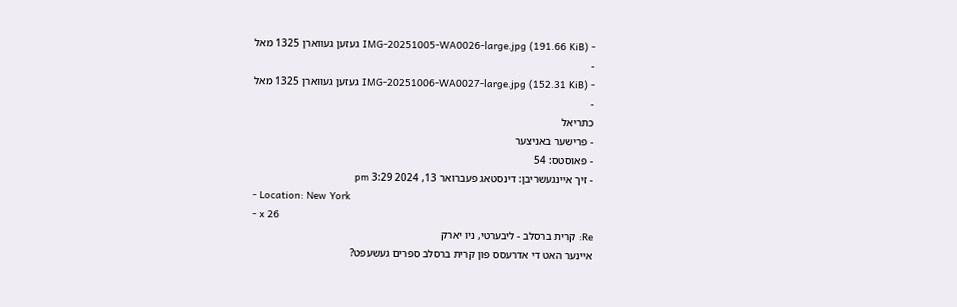- IMG-20251005-WA0026-large.jpg (191.66 KiB) געזען געווארן 1325 מאל
-
- IMG-20251006-WA0027-large.jpg (152.31 KiB) געזען געווארן 1325 מאל
-
כתריאל
- פרישער באניצער
- פאוסטס: 54
- זיך איינגעשריבן: דינסטאג פעברואר 13, 2024 3:29 pm
- Location: New York
- x 26
Re: קרית ברסלב - ליבערטי, ניו יארק
איינער האט די אדרעסס פון קרית ברסלב ספרים געשעפט?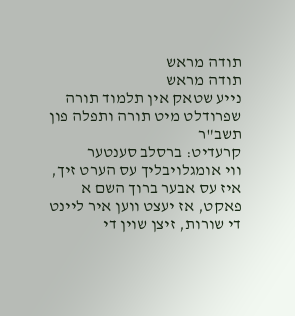תודה מראש
תודה מראש
נייע שטאק אין תלמוד תורה שפרודלט מיט תורה ותפלה פון תשב"ר
קרעדיט: ברסלב סענטער
ווי אומגלויבליך עס הערט זיך, איז עס אבער ברוך השם א פאקט, אז יעצט ווען איר ליינט די שורות, זיצן שוין די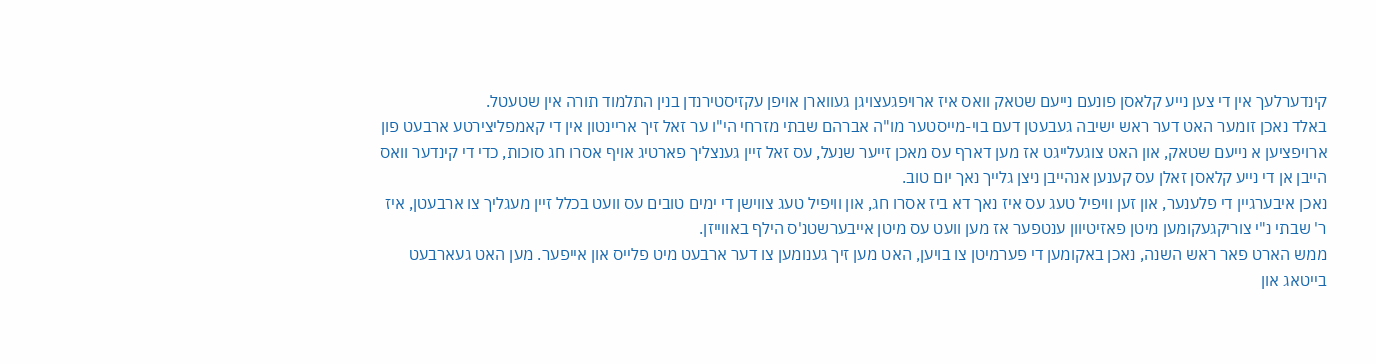קינדערלעך אין די צען נייע קלאסן פונעם נייעם שטאק וואס איז ארויפגעצויגן געווארן אויפן עקזיסטירנדן בנין התלמוד תורה אין שטעטל.
באלד נאכן זומער האט דער ראש ישיבה געבעטן דעם בוי-מייסטער מו"ה אברהם שבתי מזרחי הי"ו ער זאל זיך אריינטון אין די קאמפליצירטע ארבעט פון ארויפציען א נייעם שטאק, און האט צוגעלייגט אז מען דארף עס מאכן זייער שנעל, עס זאל זיין גענצליך פארטיג אויף אסרו חג סוכות, כדי די קינדער וואס הייבן אן די נייע קלאסן זאלן עס קענען אנהייבן ניצן גלייך נאך יום טוב.
נאכן איבערגיין די פלענער, און זען וויפיל טעג עס איז נאך דא ביז אסרו חג, און וויפיל טעג צווישן די ימים טובים עס וועט בכלל זיין מעגליך צו ארבעטן, איז ר' שבתי נ"י צוריקגעקומען מיטן פאזיטיוון ענטפער אז מען וועט עס מיטן אייבערשטנ'ס הילף באווייזן.
ממש הארט פאר ראש השנה, נאכן באקומען די פערמיטן צו בויען, האט מען זיך גענומען צו דער ארבעט מיט פלייס און אייפער. מען האט געארבעט בייטאג און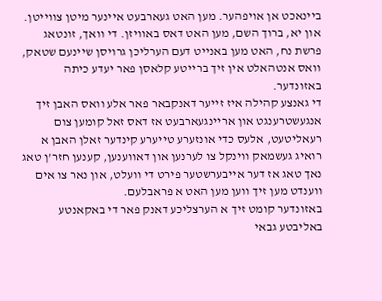ביינאכט אן אויפהער. מען האט געארבעט איינער מיטן צווייטן.
און יא, ברוך השם, מען האט דאס באוויזן. די וואך, זונטאג פרשת נח, האט מען באנייט דעם הערליכן גרויסן שיינעם שטאק, וואס אנטהאלט אין זיך ברייטע קלאסן פאר יעדע כיתה באזונדער.
די גאנצע קהילה איז זייער דאנקבאר פאר אלע וואס האבן זיך אנגעשטרענגט און אריינגעארבעט אז דאס זאל קומען צום רעאליטעט, אלעס כדי אונזערע טייערע קינדער זאלן האבן א רואיג געשמאק ווינקל צו לערנען און דאווענען, קענען חזר'ן טאג נאך טאג אז דער אייבערשטער פירט די וועלט, און נאר צו אים ווענדט מען זיך ווען מען האט א פראבלעם.
באזונדער קומט זיך א הערצליכע דאנק פאר די באקאנטע באליבטע גבאי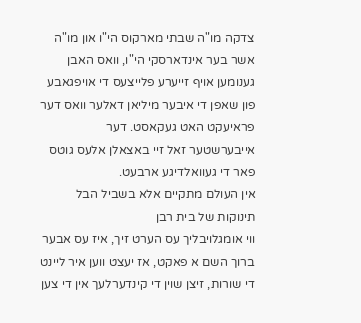צדקה מו"ה שבתי מארקוס הי"ו און מו"ה אשר בער אינדארסקי הי"ו, וואס האבן גענומען אויף זייערע פלייצעס די אויפגאבע פון שאפן די איבער מיליאן דאלער וואס דער פראיעקט האט געקאסט. דער אייבערשטער זאל זיי באצאלן אלעס גוטס פאר די געוואלדיגע ארבעט.
אין העולם מתקיים אלא בשביל הבל תינוקות של בית רבן
ווי אומגלויבליך עס הערט זיך, איז עס אבער ברוך השם א פאקט, אז יעצט ווען איר ליינט די שורות, זיצן שוין די קינדערלעך אין די צען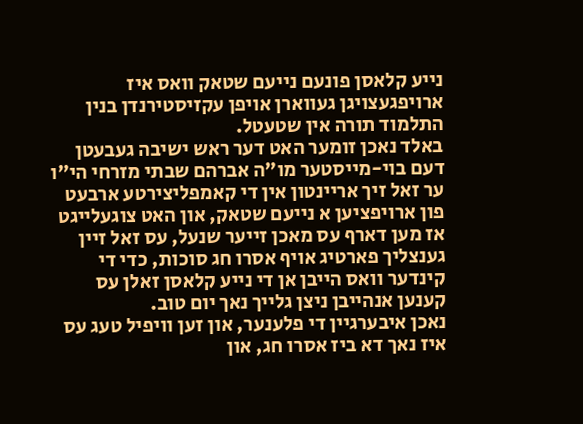נייע קלאסן פונעם נייעם שטאק וואס איז ארויפגעצויגן געווארן אויפן עקזיסטירנדן בנין התלמוד תורה אין שטעטל.
באלד נאכן זומער האט דער ראש ישיבה געבעטן דעם בוי-מייסטער מו"ה אברהם שבתי מזרחי הי"ו ער זאל זיך אריינטון אין די קאמפליצירטע ארבעט פון ארויפציען א נייעם שטאק, און האט צוגעלייגט אז מען דארף עס מאכן זייער שנעל, עס זאל זיין גענצליך פארטיג אויף אסרו חג סוכות, כדי די קינדער וואס הייבן אן די נייע קלאסן זאלן עס קענען אנהייבן ניצן גלייך נאך יום טוב.
נאכן איבערגיין די פלענער, און זען וויפיל טעג עס איז נאך דא ביז אסרו חג, און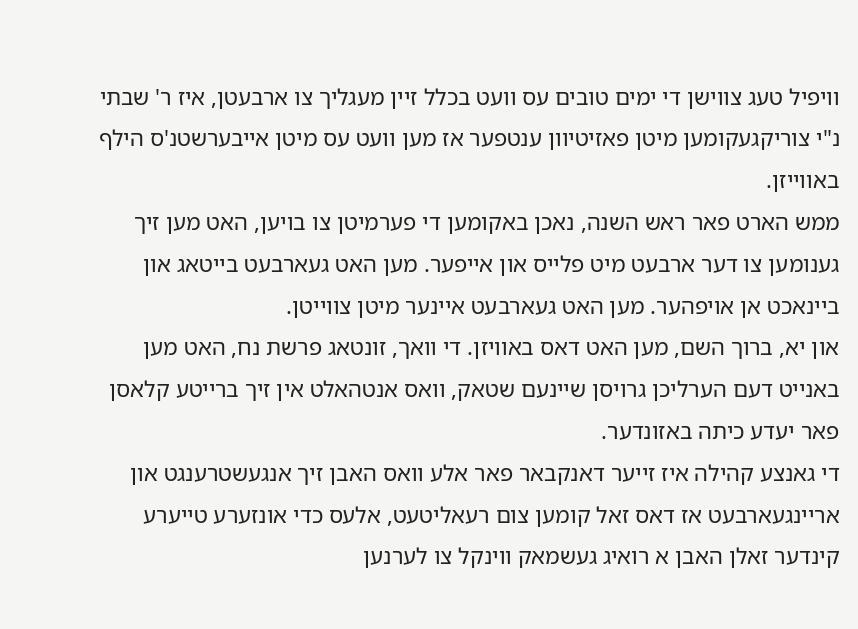וויפיל טעג צווישן די ימים טובים עס וועט בכלל זיין מעגליך צו ארבעטן, איז ר' שבתי נ"י צוריקגעקומען מיטן פאזיטיוון ענטפער אז מען וועט עס מיטן אייבערשטנ'ס הילף באווייזן.
ממש הארט פאר ראש השנה, נאכן באקומען די פערמיטן צו בויען, האט מען זיך גענומען צו דער ארבעט מיט פלייס און אייפער. מען האט געארבעט בייטאג און ביינאכט אן אויפהער. מען האט געארבעט איינער מיטן צווייטן.
און יא, ברוך השם, מען האט דאס באוויזן. די וואך, זונטאג פרשת נח, האט מען באנייט דעם הערליכן גרויסן שיינעם שטאק, וואס אנטהאלט אין זיך ברייטע קלאסן פאר יעדע כיתה באזונדער.
די גאנצע קהילה איז זייער דאנקבאר פאר אלע וואס האבן זיך אנגעשטרענגט און אריינגעארבעט אז דאס זאל קומען צום רעאליטעט, אלעס כדי אונזערע טייערע קינדער זאלן האבן א רואיג געשמאק ווינקל צו לערנען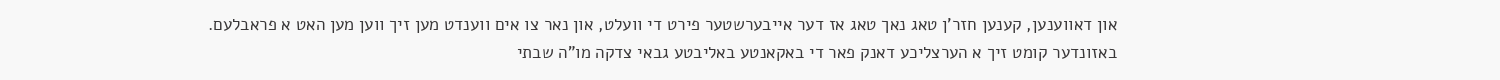און דאווענען, קענען חזר'ן טאג נאך טאג אז דער אייבערשטער פירט די וועלט, און נאר צו אים ווענדט מען זיך ווען מען האט א פראבלעם.
באזונדער קומט זיך א הערצליכע דאנק פאר די באקאנטע באליבטע גבאי צדקה מו"ה שבתי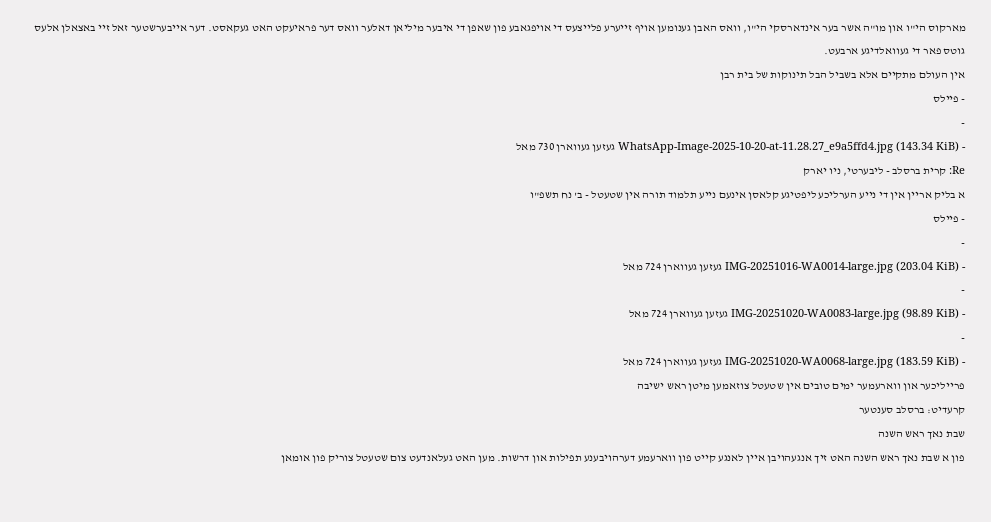מארקוס הי"ו און מו"ה אשר בער אינדארסקי הי"ו, וואס האבן גענומען אויף זייערע פלייצעס די אויפגאבע פון שאפן די איבער מיליאן דאלער וואס דער פראיעקט האט געקאסט. דער אייבערשטער זאל זיי באצאלן אלעס גוטס פאר די געוואלדיגע ארבעט.
אין העולם מתקיים אלא בשביל הבל תינוקות של בית רבן
- פיילס
-
- WhatsApp-Image-2025-10-20-at-11.28.27_e9a5ffd4.jpg (143.34 KiB) געזען געווארן 730 מאל
Re: קרית ברסלב - ליבערטי, ניו יארק
א בליק אריין אין די נייע הערליכע ליפטיגע קלאסן אינעם נייע תלמוד תורה אין שטעטל - ב' נח תשפ"ו
- פיילס
-
- IMG-20251016-WA0014-large.jpg (203.04 KiB) געזען געווארן 724 מאל
-
- IMG-20251020-WA0083-large.jpg (98.89 KiB) געזען געווארן 724 מאל
-
- IMG-20251020-WA0068-large.jpg (183.59 KiB) געזען געווארן 724 מאל
פרייליכער און ווארעמער ימים טובים אין שטעטל צוזאמען מיטן ראש ישיבה
קרעדיט: ברסלב סענטער
שבת נאך ראש השנה
פון א שבת נאך ראש השנה האט זיך אנגעהויבן איין לאנגע קייט פון ווארעמע דערהויבענע תפילות און דרשות. מען האט געלאנדעט צום שטעטל צוריק פון אומאן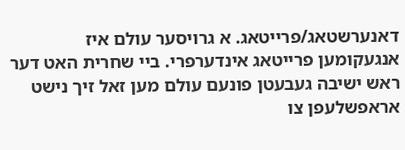דאנערשטאג/פרייטאג. א גרויסער עולם איז אנגעקומען פרייטאג אינדערפרי. ביי שחרית האט דער ראש ישיבה געבעטן פונעם עולם מען זאל זיך נישט אראפשלעפן צו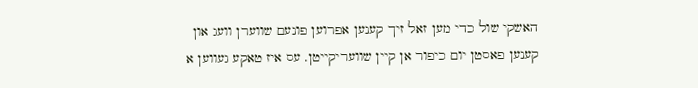האשקי שול כדי מען זאל זיך קענען אפרוען פונעם שווערן וועג און קענען פאסטן יום כיפור אן קיין שוועריקייטן. עס איז טאקע געווען א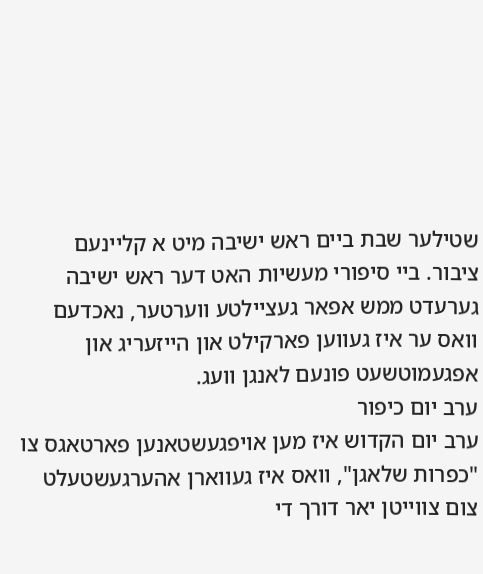שטילער שבת ביים ראש ישיבה מיט א קליינעם ציבור. ביי סיפורי מעשיות האט דער ראש ישיבה גערעדט ממש אפאר געציילטע ווערטער, נאכדעם וואס ער איז געווען פארקילט און הייזעריג און אפגעמוטשעט פונעם לאנגן וועג.
ערב יום כיפור
ערב יום הקדוש איז מען אויפגעשטאנען פארטאגס צו "כפרות שלאגן", וואס איז געווארן אהערגעשטעלט צום צווייטן יאר דורך די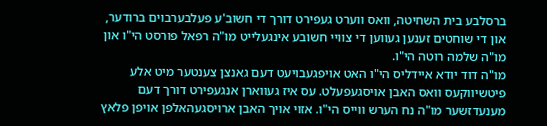ברסלבע בית השחיטה, וואס ווערט געפירט דורך די חשוב'ע פעלבערבוים ברודער, און די שוחטים זענען געווען די צוויי חשובע אינגעלייט מו"ה רפאל פורסט הי"ו און מו"ה שלמה רוטה הי"ו.
מו"ה דוד יודא איידליס הי"ו האט אויפגעבויעט דעם גאנצן צענטער מיט אלע פיטשיווקעס וואס האבן אויסגעפעלט. עס איז געווארן אנגעפירט דורך דעם מענעדזשער מו"ה נח הערש ווייס הי"ו. אזוי אויך האבן ארויסגעהאלפן אויפן פלאץ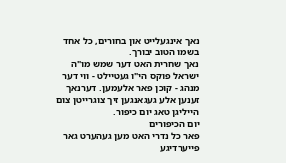נאך אינגעלייט און בחורים, כל אחד בשמו הטוב יבורך.
נאך שחרית האט דער שמש מו"ה ישראל פוקס הי"ו געטיילט - ווי דער מנהג - קוכן פאר אלעמען. דערנאך זענען אלע געגאנגען זיך צוגרייטן צום הייליגן טאג יום כיפור.
יום הכיפורים
פאר כל נדרי האט מען געהערט גאר פייערדיגע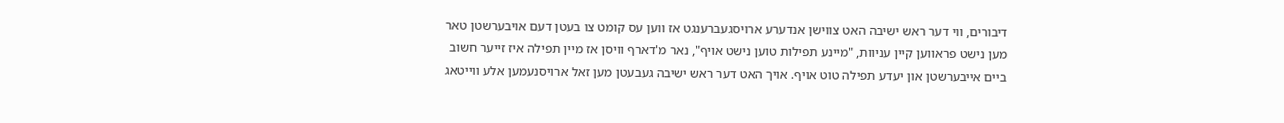דיבורים, ווי דער ראש ישיבה האט צווישן אנדערע ארויסגעברענגט אז ווען עס קומט צו בעטן דעם אויבערשטן טאר מען נישט פראווען קיין עניוות, "מיינע תפילות טוען נישט אויף", נאר מ'דארף וויסן אז מיין תפילה איז זייער חשוב ביים אייבערשטן און יעדע תפילה טוט אויף. אויך האט דער ראש ישיבה געבעטן מען זאל ארויסנעמען אלע ווייטאג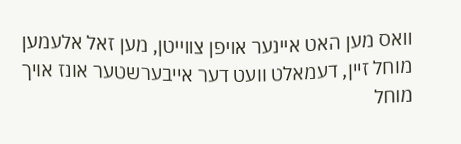וואס מען האט איינער אויפן צווייטן, מען זאל אלעמען מוחל זיין, דעמאלט וועט דער אייבערשטער אונז אויך מוחל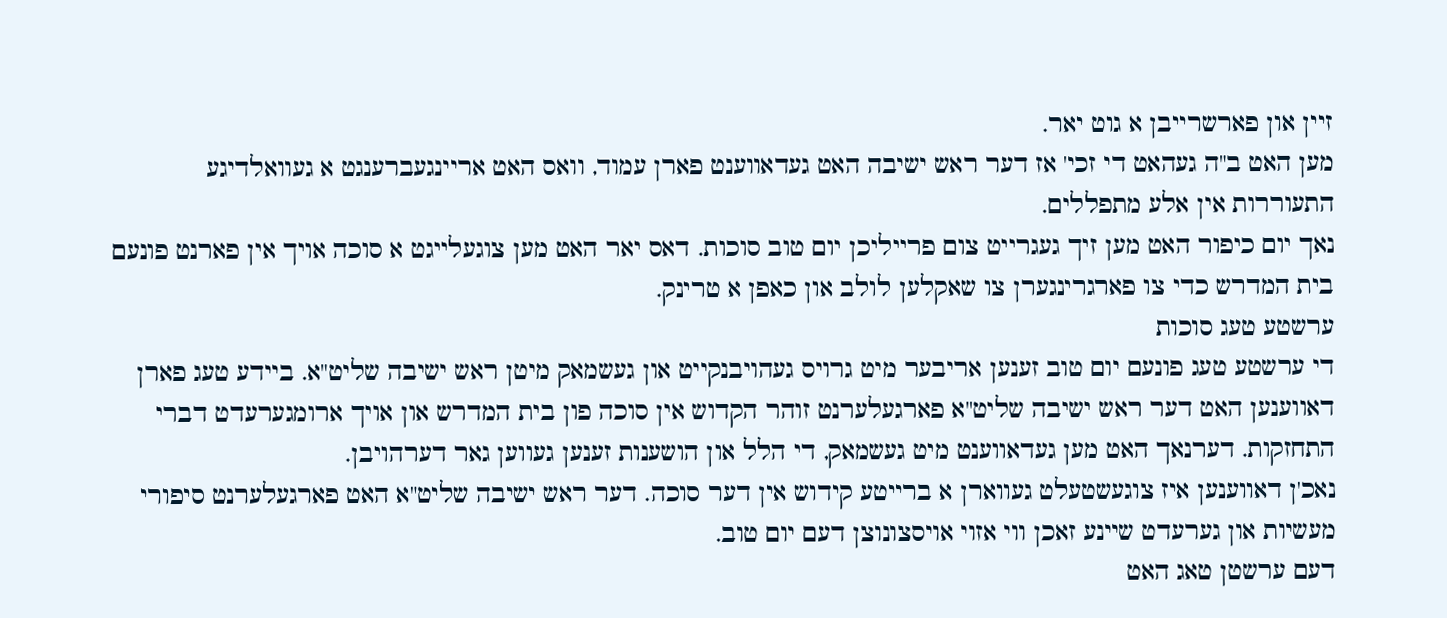זיין און פארשרייבן א גוט יאר.
מען האט ב"ה געהאט די זכי' אז דער ראש ישיבה האט געדאווענט פארן עמוד, וואס האט אריינגעברענגט א געוואלדיגע התעוררות אין אלע מתפללים.
נאך יום כיפור האט מען זיך געגרייט צום פרייליכן יום טוב סוכות. דאס יאר האט מען צוגעלייגט א סוכה אויך אין פארנט פונעם בית המדרש כדי צו פארגרינגערן צו שאקלען לולב און כאפן א טרינק.
ערשטע טעג סוכות
די ערשטע טעג פונעם יום טוב זענען אריבער מיט גרויס געהויבנקייט און געשמאק מיטן ראש ישיבה שליט"א. ביידע טעג פארן דאווענען האט דער ראש ישיבה שליט"א פארגעלערנט זוהר הקדוש אין סוכה פון בית המדרש און אויך ארומגערעדט דברי התחזקות. דערנאך האט מען געדאווענט מיט געשמאק, די הלל און הושענות זענען געווען גאר דערהויבן.
נאכ'ן דאווענען איז צוגעשטעלט געווארן א ברייטע קידוש אין דער סוכה. דער ראש ישיבה שליט"א האט פארגעלערנט סיפורי מעשיות און גערעדט שיינע זאכן ווי אזוי אויסצונוצן דעם יום טוב.
דעם ערשטן טאג האט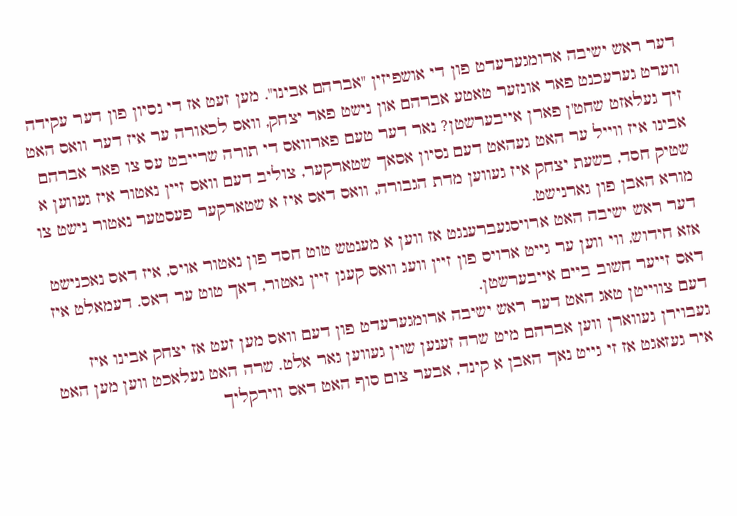דער ראש ישיבה ארומגערעדט פון די אושפיזין "אברהם אבינו". מען זעט אז די נסיון פון דער עקידה ווערט גערעכנט פאר אונזער טאטע אברהם און נישט פאר יצחק, וואס לכאורה ער איז דער וואס האט זיך געלאזט שחט'ן פארן אייבערשטן? נאר דער טעם פארוואס די תורה שרייבט עס צו פאר אברהם אבינו איז ווייל ער האט געהאט דעם נסיון אסאך שטארקער, צוליב דעם וואס זיין נאטור איז געווען א שטיק חסד, בשעת יצחק איז געווען מדת הגבורה, וואס דאס איז א שטארקער פעסטער נאטור נישט צו מורא האבן פון גארנישט.
דער ראש ישיבה האט ארויסגעברענגט אז ווען א מענטש טוט חסד פון נאטור אויס, איז דאס נאכנישט אזא חידוש, ווי ווען ער גייט ארויס פון זיין וועג וואס קעגן זיין נאטור, דאך טוט ער דאס. דעמאלט איז דאס זייער חשוב ביים אייבערשטן.
דעם צווייטן טאג האט דער ראש ישיבה ארומגערעדט פון דעם וואס מען זעט אז יצחק אבינו איז געבוירן געווארן ווען אברהם מיט שרה זענען שוין געווען גאר אלט. שרה האט געלאכט ווען מען האט איר געזאגט אז זי גייט נאך האבן א קינד, אבער צום סוף האט דאס ווירקליך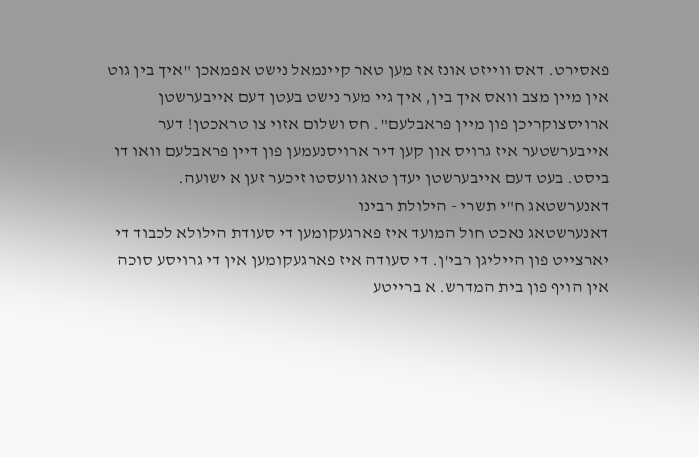פאסירט. דאס ווייזט אונז אז מען טאר קיינמאל נישט אפמאכן "איך בין גוט אין מיין מצב וואס איך בין, איך גיי מער נישט בעטן דעם אייבערשטן ארויסצוקריכן פון מיין פראבלעם". חס ושלום אזוי צו טראכטן! דער אייבערשטער איז גרויס און קען דיר ארויסנעמען פון דיין פראבלעם וואו דו ביסט. בעט דעם אייבערשטן יעדן טאג וועסטו זיכער זען א ישועה.
דאנערשטאג ח"י תשרי - הילולת רבינו
דאנערשטאג נאכט חול המועד איז פארגעקומען די סעודת הילולא לכבוד די יארצייט פון הייליגן רבי'ן. די סעודה איז פארגעקומען אין די גרויסע סוכה אין הויף פון בית המדרש. א ברייטע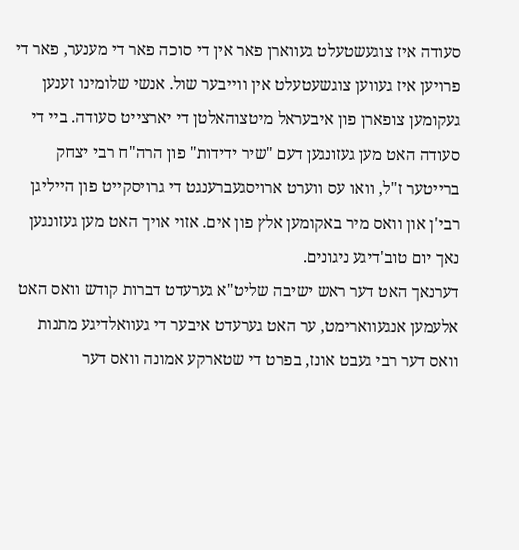סעודה איז צוגעשטעלט געווארן פאר אין די סוכה פאר די מענער, פאר די פרויען איז געווען צוגשעטעלט אין ווייבער שול. אנשי שלומינו זענען געקומען צופארן פון איבעראל מיטצוהאלטן די יארצייט סעודה. ביי די סעודה האט מען געזונגען דעם "שיר ידידות" פון הרה"ח רבי יצחק ברייטער ז"ל, וואו עס ווערט ארויסגעברענגט די גרויסקייט פון הייליגן רבי'ן און וואס מיר באקומען אלץ פון אים. אזוי אויך האט מען געזונגען נאך יום טוב'דיגע ניגונים.
דערנאך האט דער ראש ישיבה שליט"א גערעדט דברות קודש וואס האט אלעמען אנגעווארימט, ער האט גערעדט איבער די געוואלדיגע מתנות וואס דער רבי געבט אונז, בפרט די שטארקע אמונה וואס דער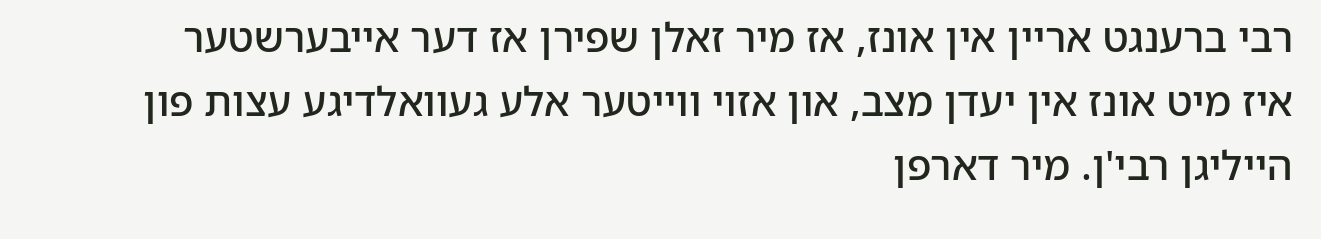רבי ברענגט אריין אין אונז, אז מיר זאלן שפירן אז דער אייבערשטער איז מיט אונז אין יעדן מצב, און אזוי ווייטער אלע געוואלדיגע עצות פון הייליגן רבי'ן. מיר דארפן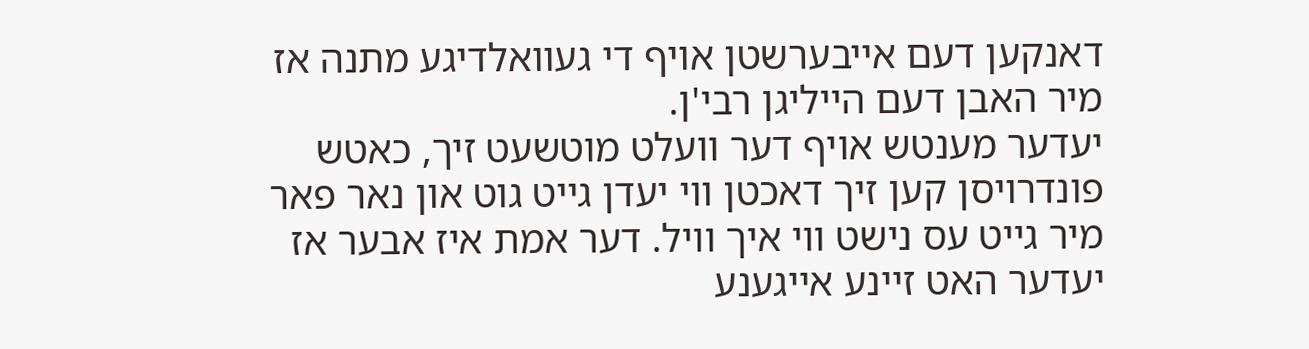דאנקען דעם אייבערשטן אויף די געוואלדיגע מתנה אז מיר האבן דעם הייליגן רבי'ן.
יעדער מענטש אויף דער וועלט מוטשעט זיך, כאטש פונדרויסן קען זיך דאכטן ווי יעדן גייט גוט און נאר פאר מיר גייט עס נישט ווי איך וויל. דער אמת איז אבער אז יעדער האט זיינע אייגענע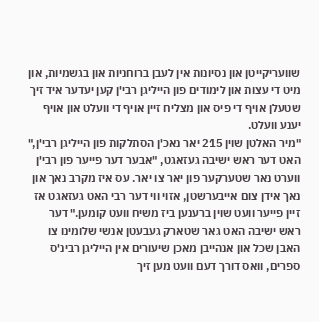שוועריקייטן און נסיונות אין לעבן ברוחניות און בגשמיות, און מיט די עצות און לימודים פון הייליגן רבי'ן קען יעדער איד זיך שטעלן אויף די פיס און מצליח זיין אויף די וועלט און אויף יענע וועלט.
"מיר האלטן שוין 215 יאר נאכ'ן הסתלקות פון הייליגן רבי'ן," האט דער ראש ישיבה געזאגט, "אבער דער פייער פון רבי'ן ווערט נאר שטערקער פון יאר צו יאר. עס איז מקרב נאך און נאך אידן צום אייבערשטן, אזוי ווי דער רבי האט געזאגט אז זיין פייער וועט שוין ברענען ביז משיח וועט קומען." דער ראש ישיבה האט גאר שטארק געבעטן אנשי שלומינו צו האבן שכל און אנהייבן מאכן שיעורים אין הייליגן רבינ'ס ספרים, וואס דורך דעם וועט מען זיך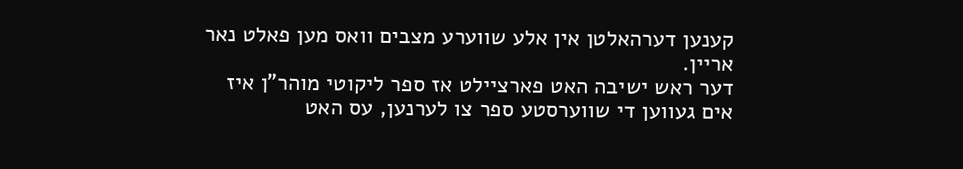קענען דערהאלטן אין אלע שווערע מצבים וואס מען פאלט נאר אריין.
דער ראש ישיבה האט פארציילט אז ספר ליקוטי מוהר"ן איז אים געווען די שווערסטע ספר צו לערנען, עס האט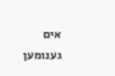אים גענומען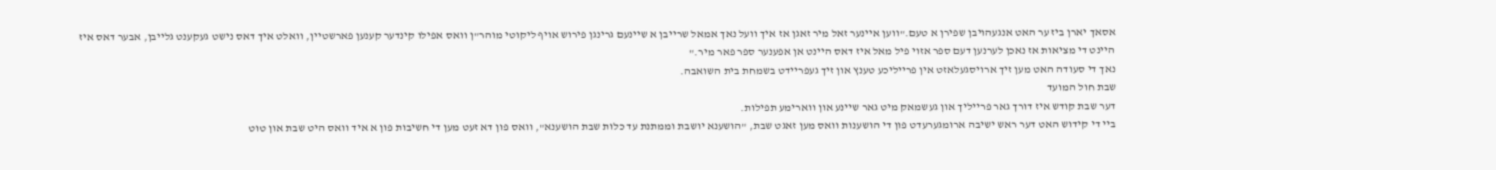אסאך יארן ביז ער האט אנגעהויבן שפירן א טעם."ווען איינער זאל מיר זאגן אז איך וועל נאך אמאל שרייבן א שיינעם גרינגן פירוש אויף ליקוטי מוהר"ן וואס אפילו קינדער קענען פארשטיין, וואלט איך דאס נישט געקענט גלייבן, אבער דאס איז היינט די מציאות אז נאכן לערנען דעם ספר אזוי פיל מאל איז דאס היינט אן אפענער ספר פאר מיר."
נאך די סעודה האט מען זיך ארויסגעלאזט אין פרייליכע טענץ און זיך געפריידט בשמחת בית השואבה.
שבת חול המועד
דער שבת קודש איז דורך גאר פרייליך און געשמאק מיט גאר שיינע און ווארימע תפילות.
ביי די קידוש האט דער ראש ישיבה ארומגערעדט פון די הושענות וואס מען זאגט שבת, "הושענא יושבת וממתנת עד כלות שבת הושענא", וואס פון דא זעט מען די חשיבות פון א איד וואס היט שבת און טוט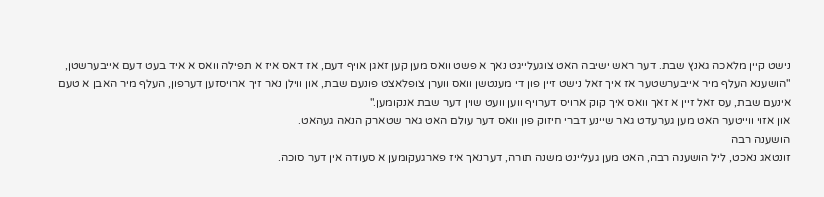נישט קיין מלאכה גאנץ שבת. דער ראש ישיבה האט צוגעלייגט נאך א פשט וואס מען קען זאגן אויף דעם, אז דאס איז א תפילה וואס א איד בעט דעם אייבערשטן, "הושענא העלף מיר אייבערשטער אז איך זאל נישט זיין פון די מענטשן וואס ווערן צופלאצט פונעם שבת, און ווילן נאר זיך ארויסזען דערפון, העלף מיר האבן א טעם אינעם שבת, עס זאל זיין א זאך וואס איך קוק ארויס דערויף ווען וועט שוין דער שבת אנקומען."
און אזוי ווייטער האט מען גערעדט גאר שיינע דברי חיזוק פון וואס דער עולם האט גאר שטארק הנאה געהאט.
הושענה רבה
זונטאג נאכט, ליל הושענה רבה, האט מען געליינט משנה תורה, דערנאך איז פארגעקומען א סעודה אין דער סוכה.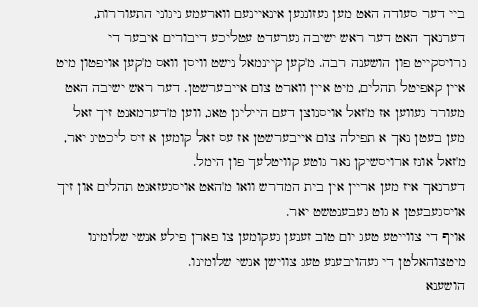ביי דער סעודה האט מען געזונגען אינאיינעם ווארעמע ניגוני התעוררות, דערנאך האט דער ראש ישיבה גערעדט עטליכע דיבורים איבער די גרויסקייט פון הושענה רבה. מ'קען קיינמאל נישט וויסן וואס מ'קען אויפטון מיט איין קאפיטל תהלים, מיט איין ווארט צום אייבערשטן. דער ראש ישיבה האט מעורר געווען אז מ'זאל אויסנוצן דעם הייליגן טאג, ווען מ'דערמאנט זיך זאל מען בעטן נאך א תפילה צום אייבערשטן אז עס זאל קומען א זיס ליכטיג יאר, מ'זאל אונז ארויסשיקן נאר גוטע קוויטלעך פון הימל.
דערנאך איז מען אריין אין בית המדרש וואו מ'האט אויסגעזאגט תהלים און זיך אויסגעבעטן א גוט געבענטשט יאר.
אויף די צווייטע טעג יום טוב זענען געקומען צו פארן פילע אנשי שלומינו מיטצוהאלטן די געהויבענע טעג צווישן אנשי שלומינו.
הושענא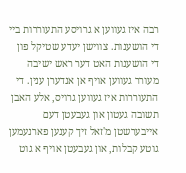רבה איז געווען א גרויסע התעוררות ביי די הושענות. צווישן יעדע שטיקל פון די הושענות האט דער ראש ישיבה מעורר געווען אויף אן אנדערן ענין. די התעוררות איז געווען גרויס, אלע האבן תשובה געטון און געבעטן דעם אייבערשטן מ'זאל זיך קענען פארנעמען גוטע קבלות, און געבעטן אויף א גוט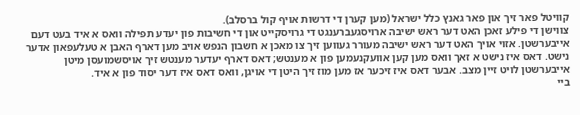קוויטל פאר זיך און פאר גאנץ כלל ישראל (מען קערן די דרשות אויף קול ברסלב).
צווישן די פילע זאכן האט דער ראש ישיבה ארויסגעברענגט די גרויסקייט און די חשיבות פון יעדע תפילה וואס א איד בעט דעם אייבערשטן. אזוי אויך האט דער ראש ישיבה מעורר געווען זיך צו מאכן א חשבון הנפש אויב מען דארף האבן א טעלעפאון אדער נישט. דאס איז נישט א זאך וואס מען קען אוועקנעמען פון א מענטש; דאס דארף יעדער מענטש זיך אויסשמועסן מיטן אייבערשטן לויט זיין מצב. אבער דאס איז זיכער אז מען מוז זיך היטן די אויגן, וואס דאס איז דער יסוד פון א איד.
ביי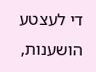די לעצטע הושענות,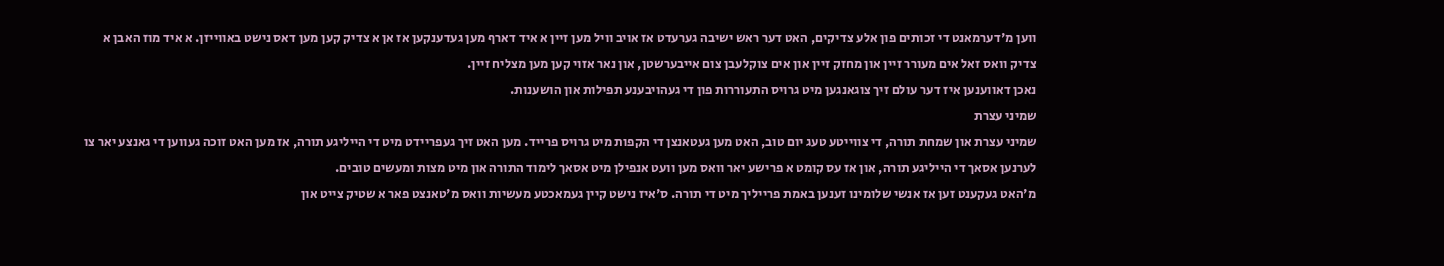ווען מ'דערמאנט די זכותים פון אלע צדיקים, האט דער ראש ישיבה גערעדט אז אויב וויל מען זיין א איד דארף מען געדענקען אז אן א צדיק קען מען דאס נישט באווייזן. א איד מוז האבן א צדיק וואס זאל אים מעורר זיין און מחזק זיין און אים צוקלעבן צום אייבערשטן, און נאר אזוי קען מען מצליח זיין.
נאכן דאווענען איז דער עולם זיך צוגאנגען מיט גרויס התעוררות פון די געהויבענע תפילות און הושענות.
שמיני עצרת
שמיני עצרת און שמחת תורה, די צווייטע טעג יום טוב, האט מען געטאנצן די הקפות מיט גרויס פרייד. מען האט זיך געפריידט מיט די הייליגע תורה, אז מען האט זוכה געווען די גאנצע יאר צו לערנען אסאך די הייליגע תורה, און אז עס קומט א פרישע יאר וואס מען וועט אנפילן מיט אסאך לימוד התורה און מיט מצות ומעשים טובים.
מ'האט געקענט זען אז אנשי שלומינו זענען באמת פרייליך מיט די תורה. ס'איז נישט קיין געמאכטע מעשיות וואס מ'טאנצט פאר א שטיק צייט און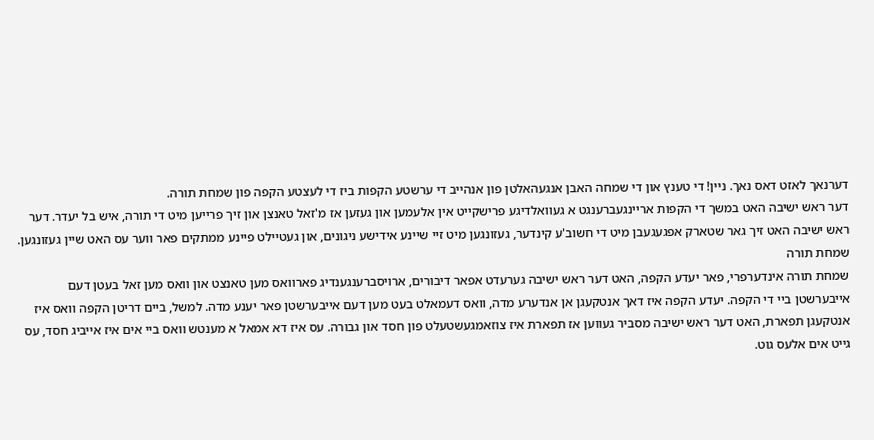דערנאך לאזט דאס נאך. ניין! די טענץ און די שמחה האבן אנגעהאלטן פון אנהייב די ערשטע הקפות ביז די לעצטע הקפה פון שמחת תורה.
דער ראש ישיבה האט במשך די הקפות אריינגעברענגט א געוואלדיגע פרישקייט אין אלעמען און געזען אז מ'זאל טאנצן און זיך פרייען מיט די תורה, איש בל יעדר. דער ראש ישיבה האט זיך גאר שטארק אפגעגעבן מיט די חשוב'ע קינדער, געזונגען מיט זיי שיינע אידישע ניגונים, און געטיילט פיינע ממתקים פאר ווער עס האט שיין געזונגען.
שמחת תורה
שמחת תורה אינדערפרי, פאר יעדע הקפה, האט דער ראש ישיבה גערעדט אפאר דיבורים, ארויסברענגענדיג פארוואס מען טאנצט און וואס מען זאל בעטן דעם אייבערשטן ביי די הקפה. יעדע הקפה איז דאך אנטקעגן אן אנדערע מדה, וואס דעמאלט בעט מען דעם אייבערשטן פאר יענע מדה. למשל, ביים דריטן הקפה וואס איז אנטקעגן תפארת, האט דער ראש ישיבה מסביר געווען אז תפארת איז צוזאמגעשטעלט פון חסד און גבורה. עס איז דא אמאל א מענטש וואס ביי אים איז אייביג חסד, עס גייט אים אלעס גוט.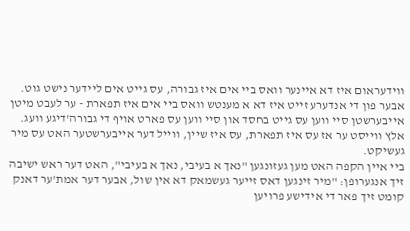ווידעראום איז דא איינער וואס ביי אים איז גבורה, עס גייט אים ליידער נישט גוט. אבער פון די אנדערע זייט איז דא א מענטש וואס ביי אים איז תפארת - ער לעבט מיטן אייבערשטן סיי ווען עס גייט בחסד און סיי ווען עס פארט אויף די גבורה'דיגע וועג. אלץ ווייסט ער אז עס איז תפארת, עס איז שיין, ווייל דער אייבערשטער האט עס מיר געשיקט.
ביי איין הקפה האט מען געזונגען "נאך א בעיבי, נאך א בעיבי", האט דער ראש ישיבה זיך אנגערופן: "מיר זינגען דאס זייער געשמאק דא אין שול, אבער דער אמת'ער דאנק קומט זיך פאר די אידישע פרויען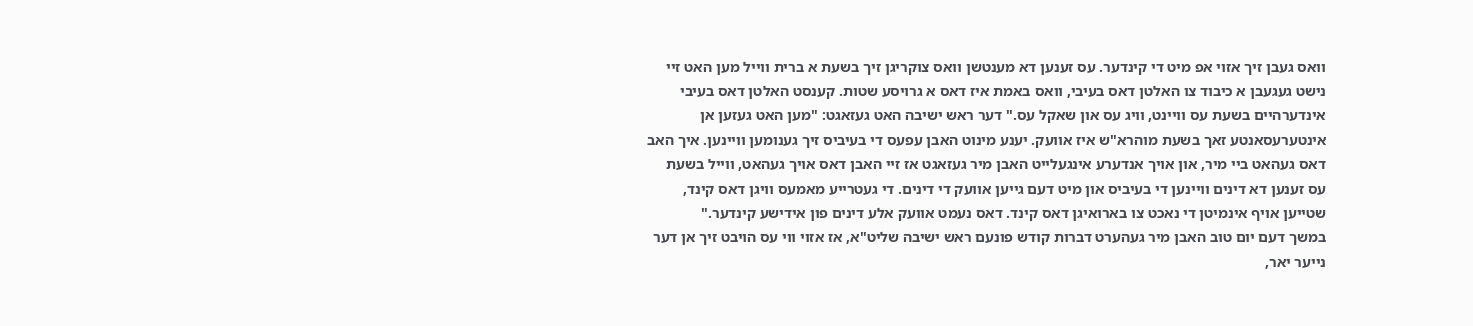וואס געבן זיך אזוי אפ מיט די קינדער. עס זענען דא מענטשן וואס צוקריגן זיך בשעת א ברית ווייל מען האט זיי נישט געגעבן א כיבוד צו האלטן דאס בעיבי, וואס באמת איז דאס א גרויסע שטות. קענסט האלטן דאס בעיבי אינדערהיים בשעת עס וויינט, וויג עס און שאקל עס." דער ראש ישיבה האט געזאגט: "מען האט געזען אן אינטערעסאנטע זאך בשעת מוהרא"ש איז אוועק. יענע מינוט האבן עפעס די בעיביס זיך גענומען וויינען. איך האב דאס געהאט ביי מיר, און אויך אנדערע אינגעלייט האבן מיר געזאגט אז זיי האבן דאס אויך געהאט, ווייל בשעת עס זענען דא דינים וויינען די בעיביס און מיט דעם גייען אוועק די דינים. די געטרייע מאמעס וויגן דאס קינד, שטייען אויף אינמיטן די נאכט צו בארואיגן דאס קינד. דאס נעמט אוועק אלע דינים פון אידישע קינדער."
במשך דעם יום טוב האבן מיר געהערט דברות קודש פונעם ראש ישיבה שליט"א, אז אזוי ווי עס הויבט זיך אן דער נייער יאר,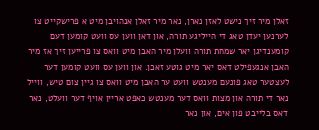זאלן מיר זיך נישט לאזן נארן, נאר מיר זאלן אנהויבן מיט א פרישקייט צו לערנען יעדן טאג די הייליגע תורה, און דאן ווען עס וועט קומען דעם קומענדיגן יאר שמחת תורה וועלן מיר האבן מיט וואס צו פרייען זיך אז מיר האבן אנגעפילט דאס יאר מיט גוטע זאכן. און ווען עס וועט קומען דער לעצטער טאג פונעם מענטש וועט ער האבן מיט וואס צו גיין צום טיש, ווייל נאר די תורה און מצות וואס דער מענטש כאפט אריין אויף דער וועלט, נאר דאס בלייבט פון אים, און נאר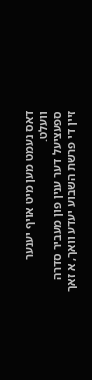דאס נעמט מען מיט אויף יענער וועלט.
ספעציעל דער ענין פון מעביר סדרה זיין די פרשת השבוע יעדע וואך, א זאך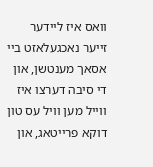וואס איז ליידער זייער נאכגעלאזט ביי אסאך מענטשן, און די סיבה דערצו איז ווייל מען וויל עס טון דוקא פרייטאג, און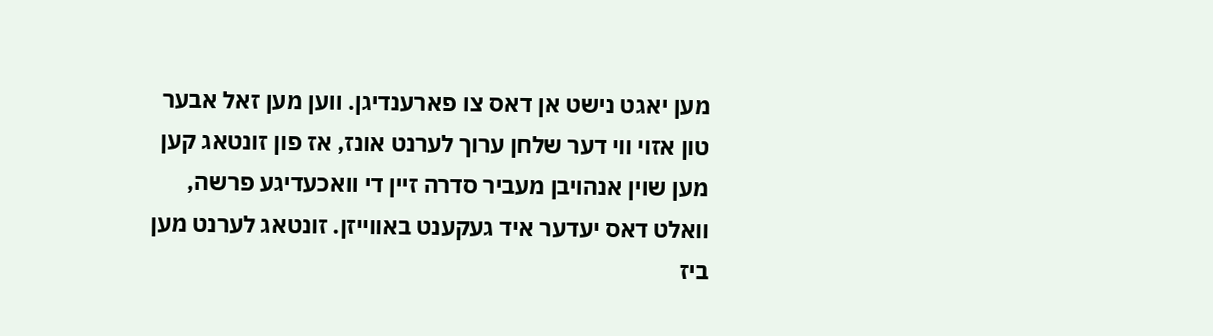מען יאגט נישט אן דאס צו פארענדיגן. ווען מען זאל אבער טון אזוי ווי דער שלחן ערוך לערנט אונז, אז פון זונטאג קען מען שוין אנהויבן מעביר סדרה זיין די וואכעדיגע פרשה, וואלט דאס יעדער איד געקענט באווייזן. זונטאג לערנט מען ביז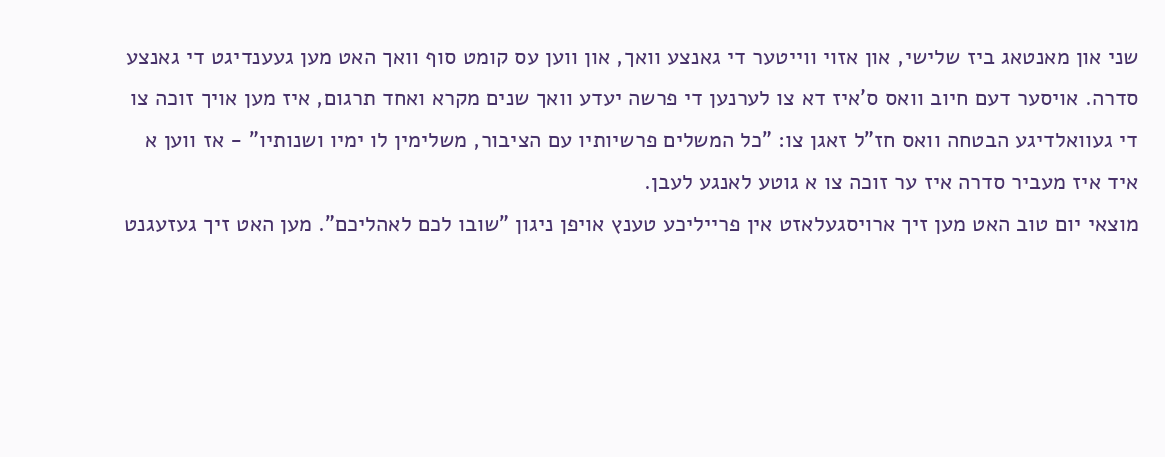שני און מאנטאג ביז שלישי, און אזוי ווייטער די גאנצע וואך, און ווען עס קומט סוף וואך האט מען געענדיגט די גאנצע סדרה. אויסער דעם חיוב וואס ס'איז דא צו לערנען די פרשה יעדע וואך שנים מקרא ואחד תרגום, איז מען אויך זוכה צו די געוואלדיגע הבטחה וואס חז"ל זאגן צו: "כל המשלים פרשיותיו עם הציבור, משלימין לו ימיו ושנותיו" - אז ווען א איד איז מעביר סדרה איז ער זוכה צו א גוטע לאנגע לעבן.
מוצאי יום טוב האט מען זיך ארויסגעלאזט אין פרייליכע טענץ אויפן ניגון "שובו לכם לאהליכם". מען האט זיך געזעגנט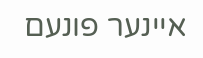איינער פונעם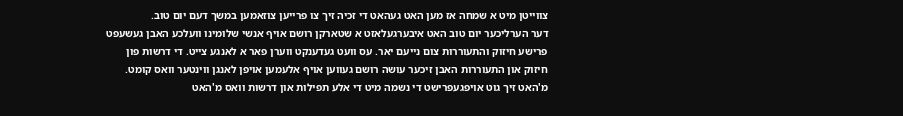צווייטן מיט א שמחה אז מען האט געהאט די זכיה זיך צו פרייען צוזאמען במשך דעם יום טוב.
דער הערליכער יום טוב האט איבערגעלאזט א שטארקן רושם אויף אנשי שלומינו וועלכע האבן געשעפט פרישע חיזוק והתעוררות צום נייעם יאר. עס וועט געדענקט ווערן פאר א לאנגע צייט. די דרשות פון חיזוק און התעוררות האבן זיכער עושה רושם געווען אויף אלעמען אויפן לאנגן ווינטער וואס קומט. מ'האט זיך גוט אויפגעפרישט די נשמה מיט די אלע תפילות און דרשות וואס מ'האט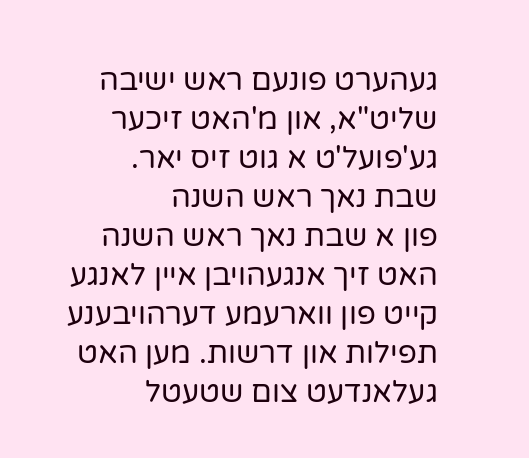געהערט פונעם ראש ישיבה שליט"א, און מ'האט זיכער גע'פועל'ט א גוט זיס יאר.
שבת נאך ראש השנה
פון א שבת נאך ראש השנה האט זיך אנגעהויבן איין לאנגע קייט פון ווארעמע דערהויבענע תפילות און דרשות. מען האט געלאנדעט צום שטעטל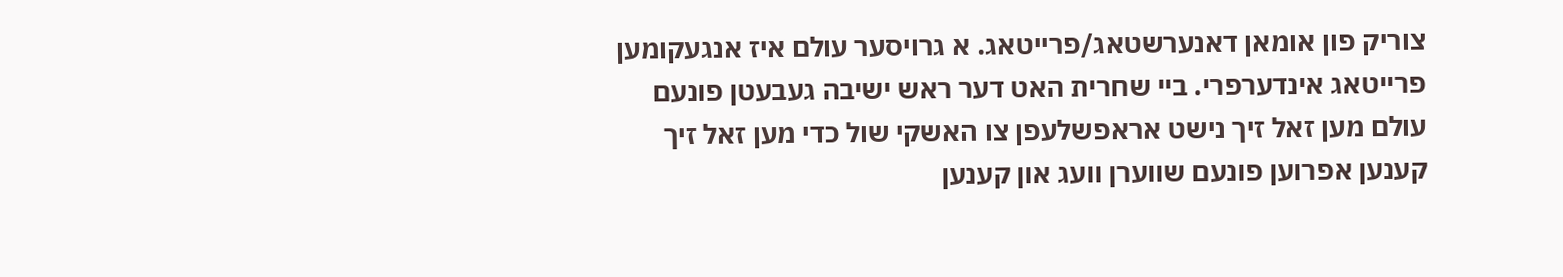צוריק פון אומאן דאנערשטאג/פרייטאג. א גרויסער עולם איז אנגעקומען פרייטאג אינדערפרי. ביי שחרית האט דער ראש ישיבה געבעטן פונעם עולם מען זאל זיך נישט אראפשלעפן צו האשקי שול כדי מען זאל זיך קענען אפרוען פונעם שווערן וועג און קענען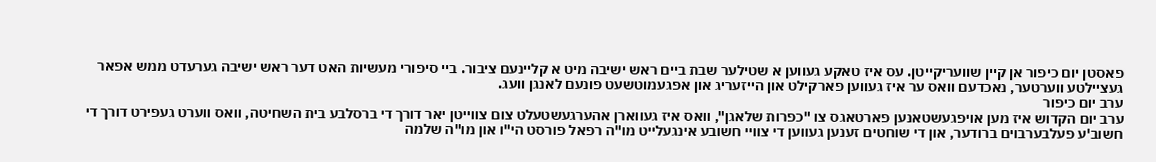פאסטן יום כיפור אן קיין שוועריקייטן. עס איז טאקע געווען א שטילער שבת ביים ראש ישיבה מיט א קליינעם ציבור. ביי סיפורי מעשיות האט דער ראש ישיבה גערעדט ממש אפאר געציילטע ווערטער, נאכדעם וואס ער איז געווען פארקילט און הייזעריג און אפגעמוטשעט פונעם לאנגן וועג.
ערב יום כיפור
ערב יום הקדוש איז מען אויפגעשטאנען פארטאגס צו "כפרות שלאגן", וואס איז געווארן אהערגעשטעלט צום צווייטן יאר דורך די ברסלבע בית השחיטה, וואס ווערט געפירט דורך די חשוב'ע פעלבערבוים ברודער, און די שוחטים זענען געווען די צוויי חשובע אינגעלייט מו"ה רפאל פורסט הי"ו און מו"ה שלמה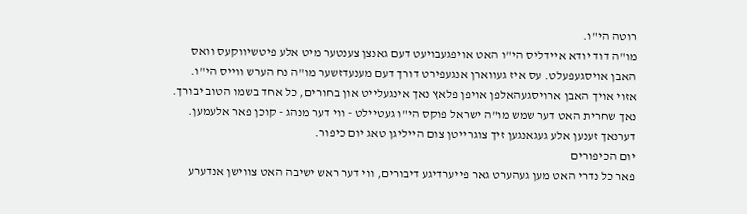רוטה הי"ו.
מו"ה דוד יודא איידליס הי"ו האט אויפגעבויעט דעם גאנצן צענטער מיט אלע פיטשיווקעס וואס האבן אויסגעפעלט. עס איז געווארן אנגעפירט דורך דעם מענעדזשער מו"ה נח הערש ווייס הי"ו. אזוי אויך האבן ארויסגעהאלפן אויפן פלאץ נאך אינגעלייט און בחורים, כל אחד בשמו הטוב יבורך.
נאך שחרית האט דער שמש מו"ה ישראל פוקס הי"ו געטיילט - ווי דער מנהג - קוכן פאר אלעמען. דערנאך זענען אלע געגאנגען זיך צוגרייטן צום הייליגן טאג יום כיפור.
יום הכיפורים
פאר כל נדרי האט מען געהערט גאר פייערדיגע דיבורים, ווי דער ראש ישיבה האט צווישן אנדערע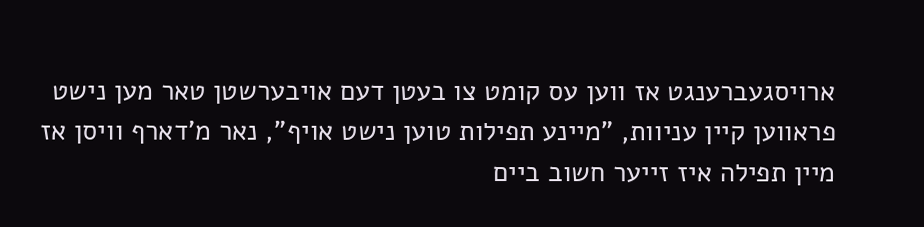ארויסגעברענגט אז ווען עס קומט צו בעטן דעם אויבערשטן טאר מען נישט פראווען קיין עניוות, "מיינע תפילות טוען נישט אויף", נאר מ'דארף וויסן אז מיין תפילה איז זייער חשוב ביים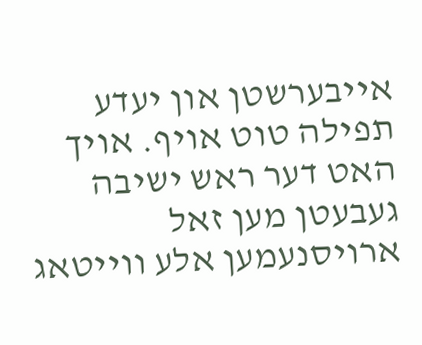אייבערשטן און יעדע תפילה טוט אויף. אויך האט דער ראש ישיבה געבעטן מען זאל ארויסנעמען אלע ווייטאג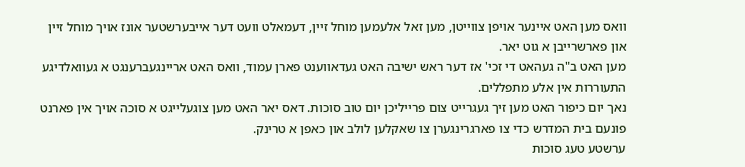וואס מען האט איינער אויפן צווייטן, מען זאל אלעמען מוחל זיין, דעמאלט וועט דער אייבערשטער אונז אויך מוחל זיין און פארשרייבן א גוט יאר.
מען האט ב"ה געהאט די זכי' אז דער ראש ישיבה האט געדאווענט פארן עמוד, וואס האט אריינגעברענגט א געוואלדיגע התעוררות אין אלע מתפללים.
נאך יום כיפור האט מען זיך געגרייט צום פרייליכן יום טוב סוכות. דאס יאר האט מען צוגעלייגט א סוכה אויך אין פארנט פונעם בית המדרש כדי צו פארגרינגערן צו שאקלען לולב און כאפן א טרינק.
ערשטע טעג סוכות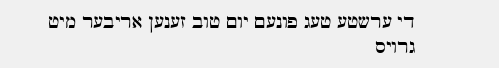די ערשטע טעג פונעם יום טוב זענען אריבער מיט גרויס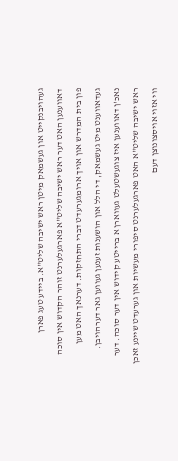געהויבנקייט און געשמאק מיטן ראש ישיבה שליט"א. ביידע טעג פארן דאווענען האט דער ראש ישיבה שליט"א פארגעלערנט זוהר הקדוש אין סוכה פון בית המדרש און אויך ארומגערעדט דברי התחזקות. דערנאך האט מען געדאווענט מיט געשמאק, די הלל און הושענות זענען געווען גאר דערהויבן.
נאכ'ן דאווענען איז צוגעשטעלט געווארן א ברייטע קידוש אין דער סוכה. דער ראש ישיבה שליט"א האט פארגעלערנט סיפורי מעשיות און גערעדט שיינע זאכן ווי אזוי אויסצונוצן דעם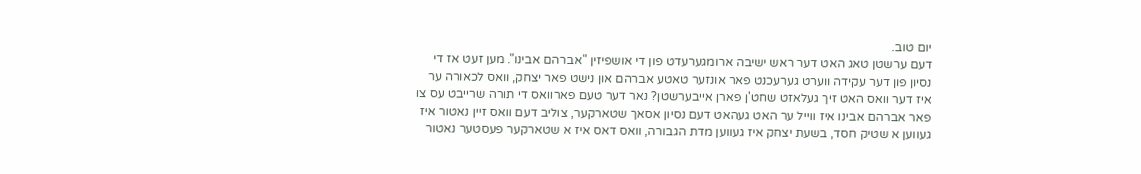יום טוב.
דעם ערשטן טאג האט דער ראש ישיבה ארומגערעדט פון די אושפיזין "אברהם אבינו". מען זעט אז די נסיון פון דער עקידה ווערט גערעכנט פאר אונזער טאטע אברהם און נישט פאר יצחק, וואס לכאורה ער איז דער וואס האט זיך געלאזט שחט'ן פארן אייבערשטן? נאר דער טעם פארוואס די תורה שרייבט עס צו פאר אברהם אבינו איז ווייל ער האט געהאט דעם נסיון אסאך שטארקער, צוליב דעם וואס זיין נאטור איז געווען א שטיק חסד, בשעת יצחק איז געווען מדת הגבורה, וואס דאס איז א שטארקער פעסטער נאטור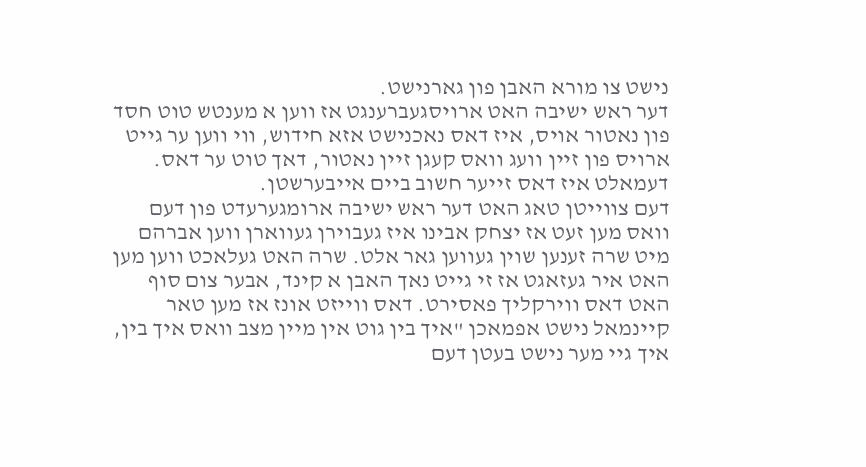נישט צו מורא האבן פון גארנישט.
דער ראש ישיבה האט ארויסגעברענגט אז ווען א מענטש טוט חסד פון נאטור אויס, איז דאס נאכנישט אזא חידוש, ווי ווען ער גייט ארויס פון זיין וועג וואס קעגן זיין נאטור, דאך טוט ער דאס. דעמאלט איז דאס זייער חשוב ביים אייבערשטן.
דעם צווייטן טאג האט דער ראש ישיבה ארומגערעדט פון דעם וואס מען זעט אז יצחק אבינו איז געבוירן געווארן ווען אברהם מיט שרה זענען שוין געווען גאר אלט. שרה האט געלאכט ווען מען האט איר געזאגט אז זי גייט נאך האבן א קינד, אבער צום סוף האט דאס ווירקליך פאסירט. דאס ווייזט אונז אז מען טאר קיינמאל נישט אפמאכן "איך בין גוט אין מיין מצב וואס איך בין, איך גיי מער נישט בעטן דעם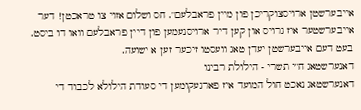אייבערשטן ארויסצוקריכן פון מיין פראבלעם". חס ושלום אזוי צו טראכטן! דער אייבערשטער איז גרויס און קען דיר ארויסנעמען פון דיין פראבלעם וואו דו ביסט. בעט דעם אייבערשטן יעדן טאג וועסטו זיכער זען א ישועה.
דאנערשטאג ח"י תשרי - הילולת רבינו
דאנערשטאג נאכט חול המועד איז פארגעקומען די סעודת הילולא לכבוד די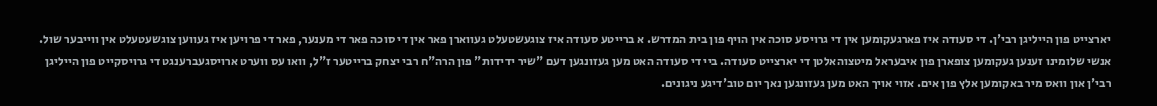יארצייט פון הייליגן רבי'ן. די סעודה איז פארגעקומען אין די גרויסע סוכה אין הויף פון בית המדרש. א ברייטע סעודה איז צוגעשטעלט געווארן פאר אין די סוכה פאר די מענער, פאר די פרויען איז געווען צוגשעטעלט אין ווייבער שול. אנשי שלומינו זענען געקומען צופארן פון איבעראל מיטצוהאלטן די יארצייט סעודה. ביי די סעודה האט מען געזונגען דעם "שיר ידידות" פון הרה"ח רבי יצחק ברייטער ז"ל, וואו עס ווערט ארויסגעברענגט די גרויסקייט פון הייליגן רבי'ן און וואס מיר באקומען אלץ פון אים. אזוי אויך האט מען געזונגען נאך יום טוב'דיגע ניגונים.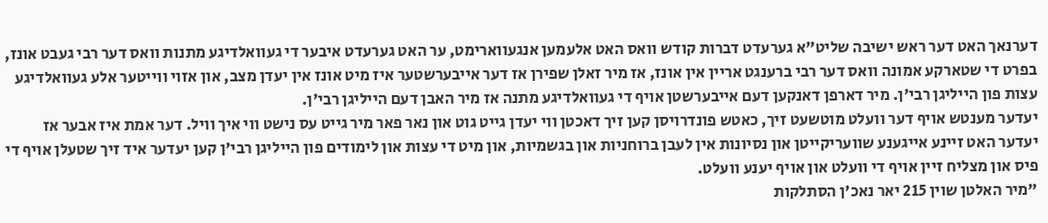דערנאך האט דער ראש ישיבה שליט"א גערעדט דברות קודש וואס האט אלעמען אנגעווארימט, ער האט גערעדט איבער די געוואלדיגע מתנות וואס דער רבי געבט אונז, בפרט די שטארקע אמונה וואס דער רבי ברענגט אריין אין אונז, אז מיר זאלן שפירן אז דער אייבערשטער איז מיט אונז אין יעדן מצב, און אזוי ווייטער אלע געוואלדיגע עצות פון הייליגן רבי'ן. מיר דארפן דאנקען דעם אייבערשטן אויף די געוואלדיגע מתנה אז מיר האבן דעם הייליגן רבי'ן.
יעדער מענטש אויף דער וועלט מוטשעט זיך, כאטש פונדרויסן קען זיך דאכטן ווי יעדן גייט גוט און נאר פאר מיר גייט עס נישט ווי איך וויל. דער אמת איז אבער אז יעדער האט זיינע אייגענע שוועריקייטן און נסיונות אין לעבן ברוחניות און בגשמיות, און מיט די עצות און לימודים פון הייליגן רבי'ן קען יעדער איד זיך שטעלן אויף די פיס און מצליח זיין אויף די וועלט און אויף יענע וועלט.
"מיר האלטן שוין 215 יאר נאכ'ן הסתלקות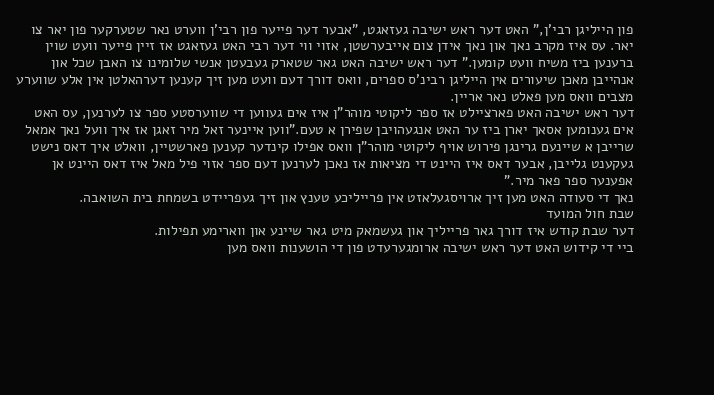פון הייליגן רבי'ן," האט דער ראש ישיבה געזאגט, "אבער דער פייער פון רבי'ן ווערט נאר שטערקער פון יאר צו יאר. עס איז מקרב נאך און נאך אידן צום אייבערשטן, אזוי ווי דער רבי האט געזאגט אז זיין פייער וועט שוין ברענען ביז משיח וועט קומען." דער ראש ישיבה האט גאר שטארק געבעטן אנשי שלומינו צו האבן שכל און אנהייבן מאכן שיעורים אין הייליגן רבינ'ס ספרים, וואס דורך דעם וועט מען זיך קענען דערהאלטן אין אלע שווערע מצבים וואס מען פאלט נאר אריין.
דער ראש ישיבה האט פארציילט אז ספר ליקוטי מוהר"ן איז אים געווען די שווערסטע ספר צו לערנען, עס האט אים גענומען אסאך יארן ביז ער האט אנגעהויבן שפירן א טעם."ווען איינער זאל מיר זאגן אז איך וועל נאך אמאל שרייבן א שיינעם גרינגן פירוש אויף ליקוטי מוהר"ן וואס אפילו קינדער קענען פארשטיין, וואלט איך דאס נישט געקענט גלייבן, אבער דאס איז היינט די מציאות אז נאכן לערנען דעם ספר אזוי פיל מאל איז דאס היינט אן אפענער ספר פאר מיר."
נאך די סעודה האט מען זיך ארויסגעלאזט אין פרייליכע טענץ און זיך געפריידט בשמחת בית השואבה.
שבת חול המועד
דער שבת קודש איז דורך גאר פרייליך און געשמאק מיט גאר שיינע און ווארימע תפילות.
ביי די קידוש האט דער ראש ישיבה ארומגערעדט פון די הושענות וואס מען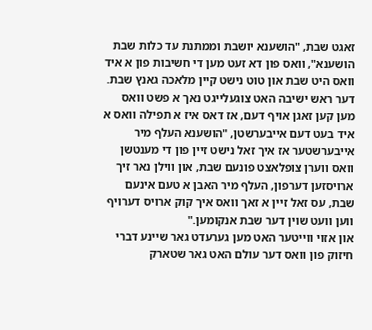זאגט שבת, "הושענא יושבת וממתנת עד כלות שבת הושענא", וואס פון דא זעט מען די חשיבות פון א איד וואס היט שבת און טוט נישט קיין מלאכה גאנץ שבת. דער ראש ישיבה האט צוגעלייגט נאך א פשט וואס מען קען זאגן אויף דעם, אז דאס איז א תפילה וואס א איד בעט דעם אייבערשטן, "הושענא העלף מיר אייבערשטער אז איך זאל נישט זיין פון די מענטשן וואס ווערן צופלאצט פונעם שבת, און ווילן נאר זיך ארויסזען דערפון, העלף מיר האבן א טעם אינעם שבת, עס זאל זיין א זאך וואס איך קוק ארויס דערויף ווען וועט שוין דער שבת אנקומען."
און אזוי ווייטער האט מען גערעדט גאר שיינע דברי חיזוק פון וואס דער עולם האט גאר שטארק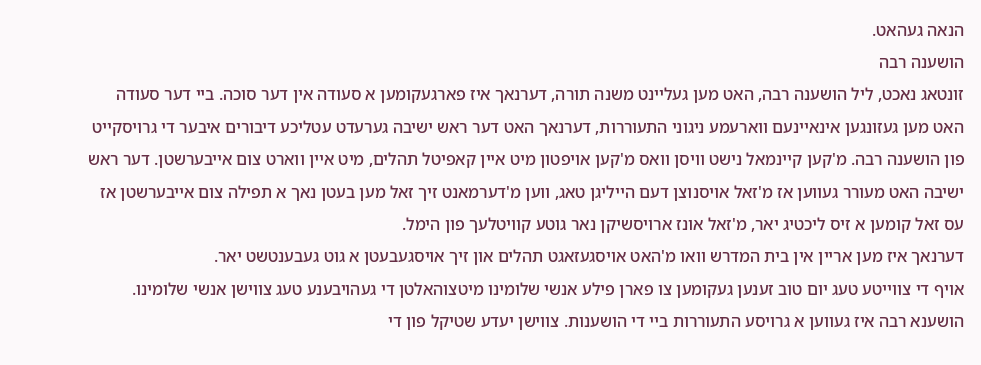הנאה געהאט.
הושענה רבה
זונטאג נאכט, ליל הושענה רבה, האט מען געליינט משנה תורה, דערנאך איז פארגעקומען א סעודה אין דער סוכה. ביי דער סעודה האט מען געזונגען אינאיינעם ווארעמע ניגוני התעוררות, דערנאך האט דער ראש ישיבה גערעדט עטליכע דיבורים איבער די גרויסקייט פון הושענה רבה. מ'קען קיינמאל נישט וויסן וואס מ'קען אויפטון מיט איין קאפיטל תהלים, מיט איין ווארט צום אייבערשטן. דער ראש ישיבה האט מעורר געווען אז מ'זאל אויסנוצן דעם הייליגן טאג, ווען מ'דערמאנט זיך זאל מען בעטן נאך א תפילה צום אייבערשטן אז עס זאל קומען א זיס ליכטיג יאר, מ'זאל אונז ארויסשיקן נאר גוטע קוויטלעך פון הימל.
דערנאך איז מען אריין אין בית המדרש וואו מ'האט אויסגעזאגט תהלים און זיך אויסגעבעטן א גוט געבענטשט יאר.
אויף די צווייטע טעג יום טוב זענען געקומען צו פארן פילע אנשי שלומינו מיטצוהאלטן די געהויבענע טעג צווישן אנשי שלומינו.
הושענא רבה איז געווען א גרויסע התעוררות ביי די הושענות. צווישן יעדע שטיקל פון די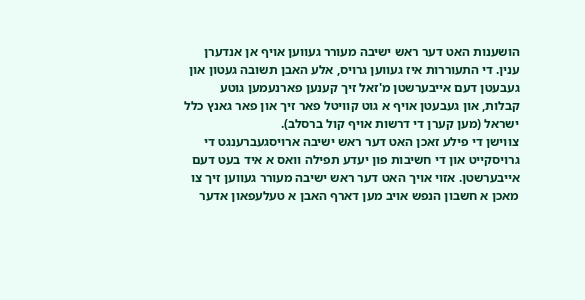הושענות האט דער ראש ישיבה מעורר געווען אויף אן אנדערן ענין. די התעוררות איז געווען גרויס, אלע האבן תשובה געטון און געבעטן דעם אייבערשטן מ'זאל זיך קענען פארנעמען גוטע קבלות, און געבעטן אויף א גוט קוויטל פאר זיך און פאר גאנץ כלל ישראל (מען קערן די דרשות אויף קול ברסלב).
צווישן די פילע זאכן האט דער ראש ישיבה ארויסגעברענגט די גרויסקייט און די חשיבות פון יעדע תפילה וואס א איד בעט דעם אייבערשטן. אזוי אויך האט דער ראש ישיבה מעורר געווען זיך צו מאכן א חשבון הנפש אויב מען דארף האבן א טעלעפאון אדער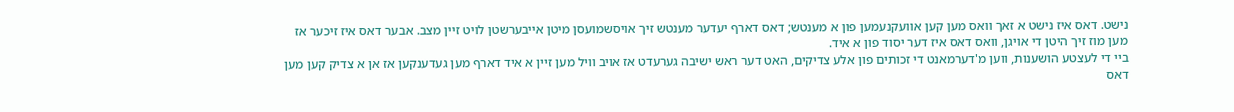נישט. דאס איז נישט א זאך וואס מען קען אוועקנעמען פון א מענטש; דאס דארף יעדער מענטש זיך אויסשמועסן מיטן אייבערשטן לויט זיין מצב. אבער דאס איז זיכער אז מען מוז זיך היטן די אויגן, וואס דאס איז דער יסוד פון א איד.
ביי די לעצטע הושענות, ווען מ'דערמאנט די זכותים פון אלע צדיקים, האט דער ראש ישיבה גערעדט אז אויב וויל מען זיין א איד דארף מען געדענקען אז אן א צדיק קען מען דאס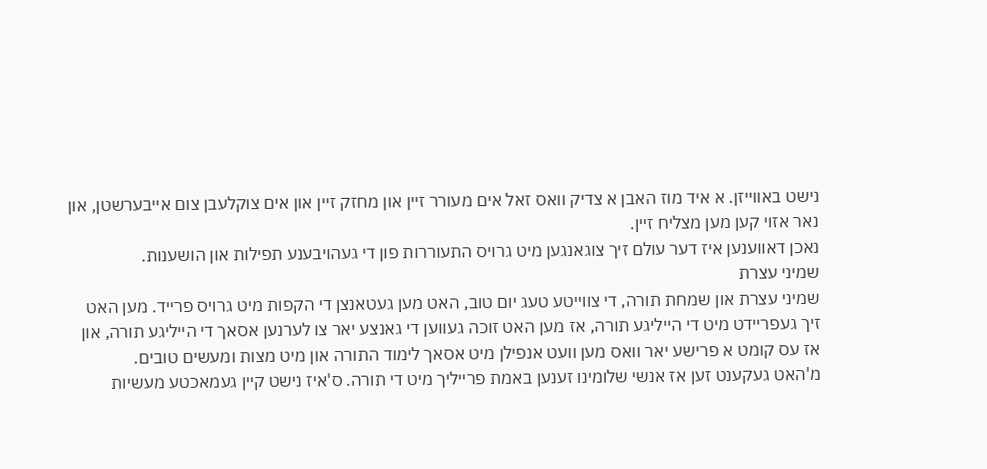נישט באווייזן. א איד מוז האבן א צדיק וואס זאל אים מעורר זיין און מחזק זיין און אים צוקלעבן צום אייבערשטן, און נאר אזוי קען מען מצליח זיין.
נאכן דאווענען איז דער עולם זיך צוגאנגען מיט גרויס התעוררות פון די געהויבענע תפילות און הושענות.
שמיני עצרת
שמיני עצרת און שמחת תורה, די צווייטע טעג יום טוב, האט מען געטאנצן די הקפות מיט גרויס פרייד. מען האט זיך געפריידט מיט די הייליגע תורה, אז מען האט זוכה געווען די גאנצע יאר צו לערנען אסאך די הייליגע תורה, און אז עס קומט א פרישע יאר וואס מען וועט אנפילן מיט אסאך לימוד התורה און מיט מצות ומעשים טובים.
מ'האט געקענט זען אז אנשי שלומינו זענען באמת פרייליך מיט די תורה. ס'איז נישט קיין געמאכטע מעשיות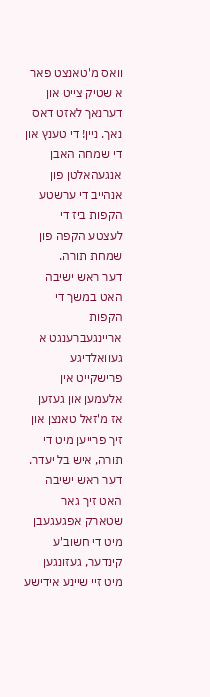וואס מ'טאנצט פאר א שטיק צייט און דערנאך לאזט דאס נאך. ניין! די טענץ און די שמחה האבן אנגעהאלטן פון אנהייב די ערשטע הקפות ביז די לעצטע הקפה פון שמחת תורה.
דער ראש ישיבה האט במשך די הקפות אריינגעברענגט א געוואלדיגע פרישקייט אין אלעמען און געזען אז מ'זאל טאנצן און זיך פרייען מיט די תורה, איש בל יעדר. דער ראש ישיבה האט זיך גאר שטארק אפגעגעבן מיט די חשוב'ע קינדער, געזונגען מיט זיי שיינע אידישע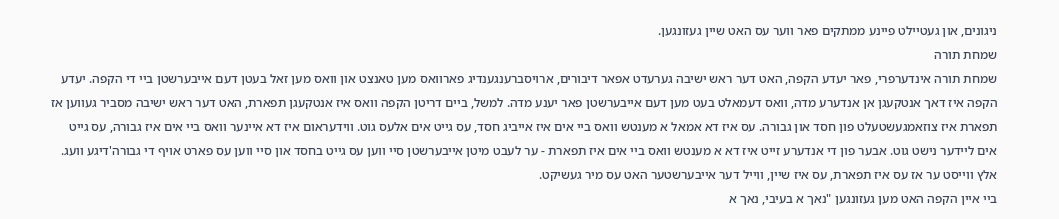ניגונים, און געטיילט פיינע ממתקים פאר ווער עס האט שיין געזונגען.
שמחת תורה
שמחת תורה אינדערפרי, פאר יעדע הקפה, האט דער ראש ישיבה גערעדט אפאר דיבורים, ארויסברענגענדיג פארוואס מען טאנצט און וואס מען זאל בעטן דעם אייבערשטן ביי די הקפה. יעדע הקפה איז דאך אנטקעגן אן אנדערע מדה, וואס דעמאלט בעט מען דעם אייבערשטן פאר יענע מדה. למשל, ביים דריטן הקפה וואס איז אנטקעגן תפארת, האט דער ראש ישיבה מסביר געווען אז תפארת איז צוזאמגעשטעלט פון חסד און גבורה. עס איז דא אמאל א מענטש וואס ביי אים איז אייביג חסד, עס גייט אים אלעס גוט. ווידעראום איז דא איינער וואס ביי אים איז גבורה, עס גייט אים ליידער נישט גוט. אבער פון די אנדערע זייט איז דא א מענטש וואס ביי אים איז תפארת - ער לעבט מיטן אייבערשטן סיי ווען עס גייט בחסד און סיי ווען עס פארט אויף די גבורה'דיגע וועג. אלץ ווייסט ער אז עס איז תפארת, עס איז שיין, ווייל דער אייבערשטער האט עס מיר געשיקט.
ביי איין הקפה האט מען געזונגען "נאך א בעיבי, נאך א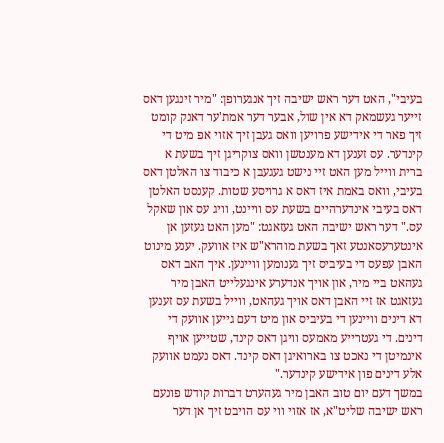בעיבי", האט דער ראש ישיבה זיך אנגערופן: "מיר זינגען דאס זייער געשמאק דא אין שול, אבער דער אמת'ער דאנק קומט זיך פאר די אידישע פרויען וואס געבן זיך אזוי אפ מיט די קינדער. עס זענען דא מענטשן וואס צוקריגן זיך בשעת א ברית ווייל מען האט זיי נישט געגעבן א כיבוד צו האלטן דאס בעיבי, וואס באמת איז דאס א גרויסע שטות. קענסט האלטן דאס בעיבי אינדערהיים בשעת עס וויינט, וויג עס און שאקל עס." דער ראש ישיבה האט געזאגט: "מען האט געזען אן אינטערעסאנטע זאך בשעת מוהרא"ש איז אוועק. יענע מינוט האבן עפעס די בעיביס זיך גענומען וויינען. איך האב דאס געהאט ביי מיר, און אויך אנדערע אינגעלייט האבן מיר געזאגט אז זיי האבן דאס אויך געהאט, ווייל בשעת עס זענען דא דינים וויינען די בעיביס און מיט דעם גייען אוועק די דינים. די געטרייע מאמעס וויגן דאס קינד, שטייען אויף אינמיטן די נאכט צו בארואיגן דאס קינד. דאס נעמט אוועק אלע דינים פון אידישע קינדער."
במשך דעם יום טוב האבן מיר געהערט דברות קודש פונעם ראש ישיבה שליט"א, אז אזוי ווי עס הויבט זיך אן דער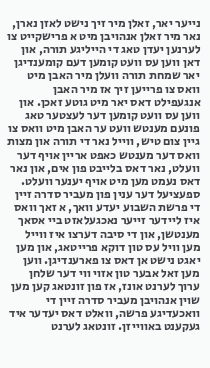נייער יאר, זאלן מיר זיך נישט לאזן נארן, נאר מיר זאלן אנהויבן מיט א פרישקייט צו לערנען יעדן טאג די הייליגע תורה, און דאן ווען עס וועט קומען דעם קומענדיגן יאר שמחת תורה וועלן מיר האבן מיט וואס צו פרייען זיך אז מיר האבן אנגעפילט דאס יאר מיט גוטע זאכן. און ווען עס וועט קומען דער לעצטער טאג פונעם מענטש וועט ער האבן מיט וואס צו גיין צום טיש, ווייל נאר די תורה און מצות וואס דער מענטש כאפט אריין אויף דער וועלט, נאר דאס בלייבט פון אים, און נאר דאס נעמט מען מיט אויף יענער וועלט.
ספעציעל דער ענין פון מעביר סדרה זיין די פרשת השבוע יעדע וואך, א זאך וואס איז ליידער זייער נאכגעלאזט ביי אסאך מענטשן, און די סיבה דערצו איז ווייל מען וויל עס טון דוקא פרייטאג, און מען יאגט נישט אן דאס צו פארענדיגן. ווען מען זאל אבער טון אזוי ווי דער שלחן ערוך לערנט אונז, אז פון זונטאג קען מען שוין אנהויבן מעביר סדרה זיין די וואכעדיגע פרשה, וואלט דאס יעדער איד געקענט באווייזן. זונטאג לערנט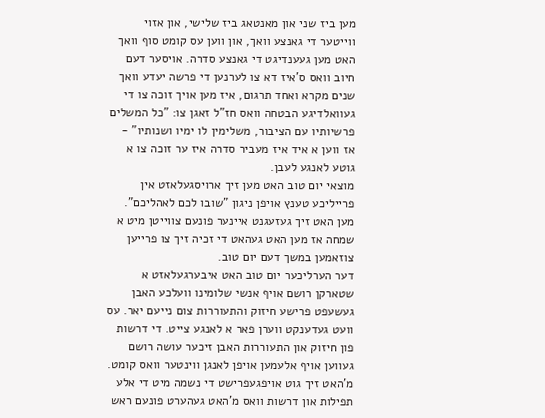מען ביז שני און מאנטאג ביז שלישי, און אזוי ווייטער די גאנצע וואך, און ווען עס קומט סוף וואך האט מען געענדיגט די גאנצע סדרה. אויסער דעם חיוב וואס ס'איז דא צו לערנען די פרשה יעדע וואך שנים מקרא ואחד תרגום, איז מען אויך זוכה צו די געוואלדיגע הבטחה וואס חז"ל זאגן צו: "כל המשלים פרשיותיו עם הציבור, משלימין לו ימיו ושנותיו" - אז ווען א איד איז מעביר סדרה איז ער זוכה צו א גוטע לאנגע לעבן.
מוצאי יום טוב האט מען זיך ארויסגעלאזט אין פרייליכע טענץ אויפן ניגון "שובו לכם לאהליכם". מען האט זיך געזעגנט איינער פונעם צווייטן מיט א שמחה אז מען האט געהאט די זכיה זיך צו פרייען צוזאמען במשך דעם יום טוב.
דער הערליכער יום טוב האט איבערגעלאזט א שטארקן רושם אויף אנשי שלומינו וועלכע האבן געשעפט פרישע חיזוק והתעוררות צום נייעם יאר. עס וועט געדענקט ווערן פאר א לאנגע צייט. די דרשות פון חיזוק און התעוררות האבן זיכער עושה רושם געווען אויף אלעמען אויפן לאנגן ווינטער וואס קומט. מ'האט זיך גוט אויפגעפרישט די נשמה מיט די אלע תפילות און דרשות וואס מ'האט געהערט פונעם ראש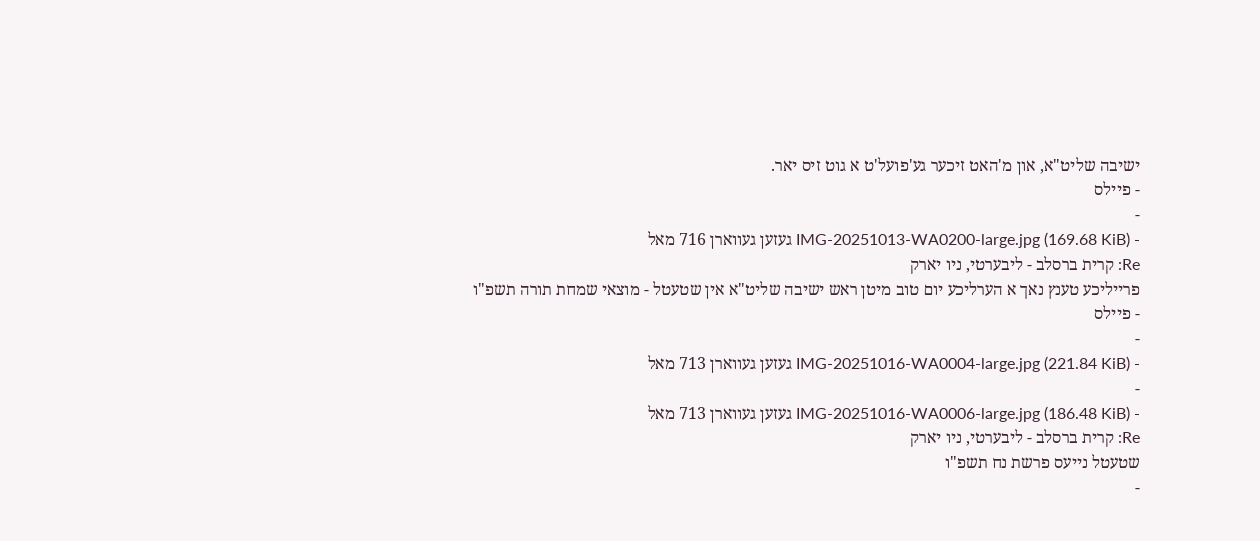ישיבה שליט"א, און מ'האט זיכער גע'פועל'ט א גוט זיס יאר.
- פיילס
-
- IMG-20251013-WA0200-large.jpg (169.68 KiB) געזען געווארן 716 מאל
Re: קרית ברסלב - ליבערטי, ניו יארק
פרייליכע טענץ נאך א הערליכע יום טוב מיטן ראש ישיבה שליט"א אין שטעטל - מוצאי שמחת תורה תשפ"ו
- פיילס
-
- IMG-20251016-WA0004-large.jpg (221.84 KiB) געזען געווארן 713 מאל
-
- IMG-20251016-WA0006-large.jpg (186.48 KiB) געזען געווארן 713 מאל
Re: קרית ברסלב - ליבערטי, ניו יארק
שטעטל נייעס פרשת נח תשפ"ו
-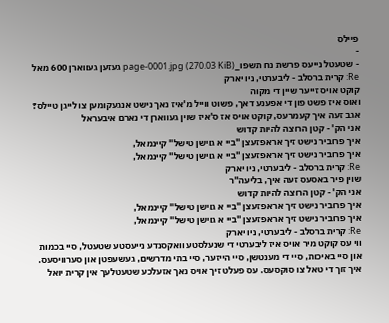פיילס
-
- שטעטל נייעס פרשת נח תשפו_page-0001.jpg (270.03 KiB) געזען געווארן 600 מאל
Re: קרית ברסלב - ליבערטי, ניו יארק
קוקט אויס זייער שיין די מקוה
ואוס איז פשט פון די אפענע דאך, פשוט ווייל מ'איז נאך נישט אנגעקומען צו לייגן טיילס?
אגב זעה איך קעמרעס, קוקט אויס אז ס'איז שוין געווארן די נארם איבעראל
אני הק' - קטן הרוצה להיות קדוש
איך פרוביר נישט זיך אראפזעצן "ביי א גוישן טישל" קיינמאל,
איך פרוביר נישט זיך אראפזעצן "ביי א גוישן טישל" קיינמאל,
Re: קרית ברסלב - ליבערטי, ניו יארק
שוין פיר באסעס זעה איך, בליעה"ר
אני הק' - קטן הרוצה להיות קדוש
איך פרוביר נישט זיך אראפזעצן "ביי א גוישן טישל" קיינמאל,
איך פרוביר נישט זיך אראפזעצן "ביי א גוישן טישל" קיינמאל,
Re: קרית ברסלב - ליבערטי, ניו יארק
ווי עס קוקט מיר אויס איז ליבערטי די שנעלסטע וואקסנדע נייעסטע שטעטל, סיי בכמות און סיי באיכות, סיי די מענטשן, סיי הייזער, סיי בתי מדרשים, געשעפטן און סערוויסעס.
איך זוך די טאל צו סוקסעס. עס פעלט זיך אויס נאך אזעלכע שטעטלעך אין קרית יואל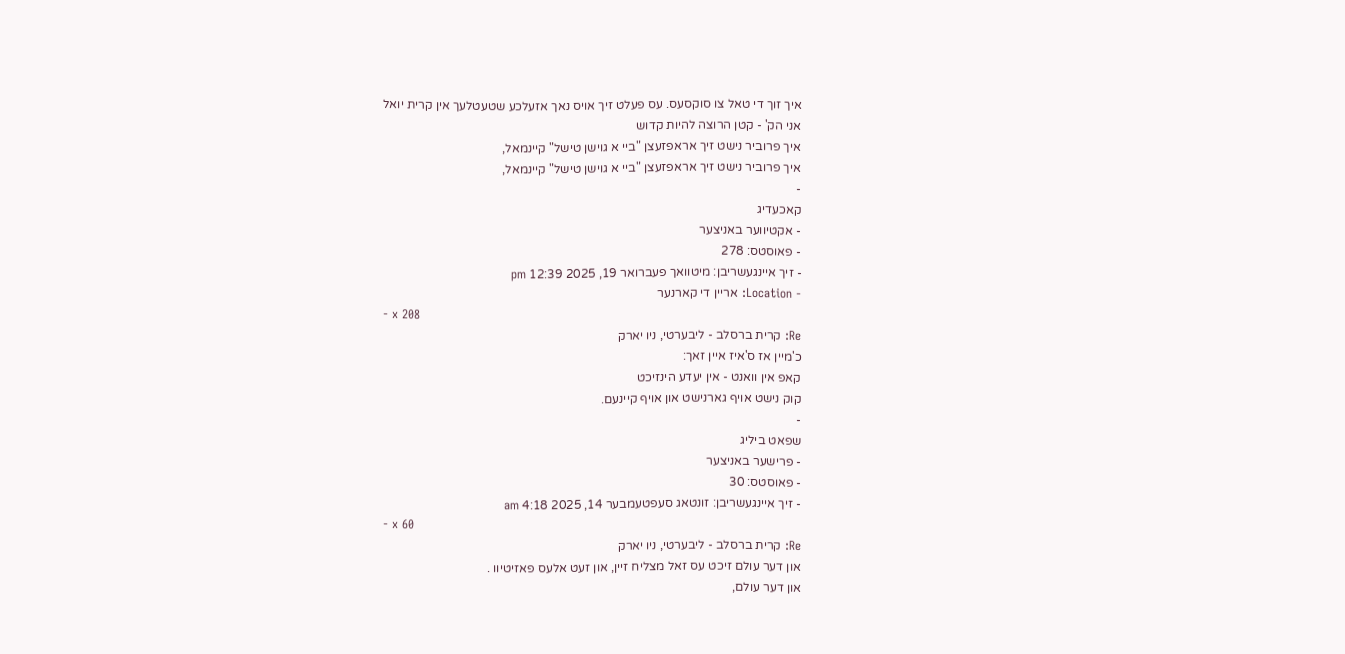איך זוך די טאל צו סוקסעס. עס פעלט זיך אויס נאך אזעלכע שטעטלעך אין קרית יואל
אני הק' - קטן הרוצה להיות קדוש
איך פרוביר נישט זיך אראפזעצן "ביי א גוישן טישל" קיינמאל,
איך פרוביר נישט זיך אראפזעצן "ביי א גוישן טישל" קיינמאל,
-
קאכעדיג
- אקטיווער באניצער
- פאוסטס: 278
- זיך איינגעשריבן: מיטוואך פעברואר 19, 2025 12:39 pm
- Location: אריין די קארנער
- x 208
Re: קרית ברסלב - ליבערטי, ניו יארק
כ'מיין אז ס'איז איין זאך:
קאפ אין וואנט - אין יעדע הינזיכט
קוק נישט אויף גארנישט און אויף קיינעם.
-
שפאט ביליג
- פרישער באניצער
- פאוסטס: 30
- זיך איינגעשריבן: זונטאג סעפטעמבער 14, 2025 4:18 am
- x 60
Re: קרית ברסלב - ליבערטי, ניו יארק
און דער עולם זיכט עס זאל מצליח זיין, און זעט אלעס פאזיטיוו .
און דער עולם,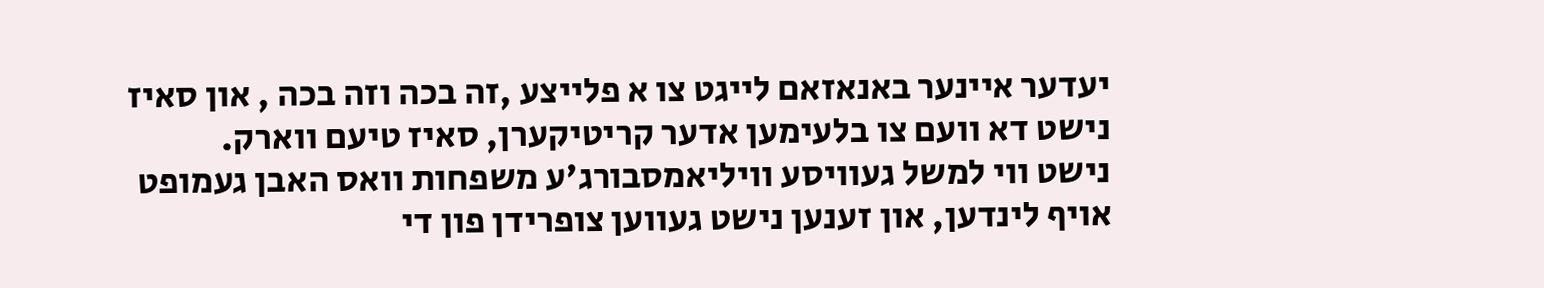יעדער איינער באנאזאם לייגט צו א פלייצע ,זה בכה וזה בכה , און סאיז נישט דא וועם צו בלעימען אדער קריטיקערן, סאיז טיעם ווארק.
נישט ווי למשל געוויסע וויליאמסבורג'ע משפחות וואס האבן געמופט אויף לינדען, און זענען נישט געווען צופרידן פון די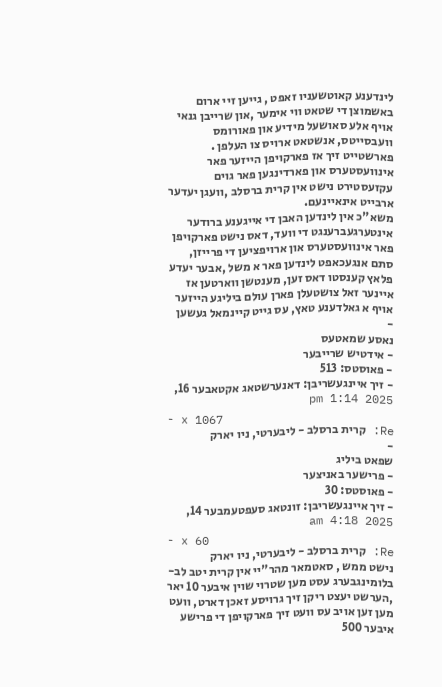לינדענע קאוטשעניו זאפט , גייען זיי ארום באשמוצן די שטאט ווי אימער ,און שרייבן גנאי אויף אלע סאושעל מידיע און פאורומס וועבסייטס, אנשטאט ארויס צו העלפן .
פארשטייט זיך אז פארקויפן הייזער פאר אינוועסטערס און פארדינגען פאר גוים עקזעסטירט נישט אין קרית ברסלב ,וועגן יעדער ארבייט אינאיינעם.
משא"כ אין לינדען האבן די אייגענע ברודער אינטערגעברענגט די וועד, דאס נישט פארקויפן פאר אינוועסטערס און ארויפציען די פרייזן,
סתם אנגעכאפט לינדען פאר א משל ,אבער יעדע פלאץ קענסטו דאס זען, מענטשן ווארטען אז איינער זאל צושטעלן פארן עולם ביליגע הייזער אויף א גאלדענע טאץ, עס גייט קיינמאל געשען
-
נאסע שמאטעס
- אידטיש שרייבער
- פאוסטס: 513
- זיך איינגעשריבן: דאנערשטאג אקטאבער 16, 2025 1:14 pm
- x 1067
Re: קרית ברסלב - ליבערטי, ניו יארק
-
שפאט ביליג
- פרישער באניצער
- פאוסטס: 30
- זיך איינגעשריבן: זונטאג סעפטעמבער 14, 2025 4:18 am
- x 60
Re: קרית ברסלב - ליבערטי, ניו יארק
נישט ממש , סאטמאר מהר"יי אין קרית יטב לב-בלומינגבערג עסט מען שטרוי שוין איבער 10 יאר ,הערשט יעצט ריקן זיך גרויסע זאכן דארט, וועט מען זען אויב עס וועט זיך פארקויפן די פרישע איבער 500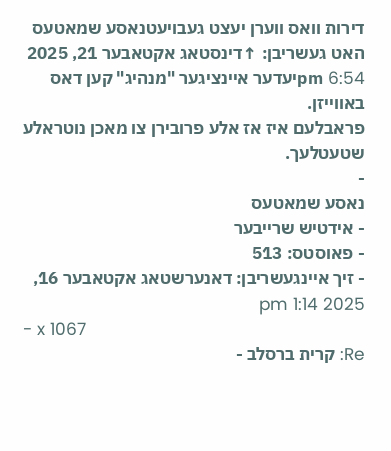דירות וואס ווערן יעצט געבויעטנאסע שמאטעס האט געשריבן: ↑דינסטאג אקטאבער 21, 2025 6:54 pmיעדער איינציגער "מנהיג" קען דאס באווייזן.
פראבלעם איז אז אלע פרובירן צו מאכן נוטראלע שטעטלעך.
-
נאסע שמאטעס
- אידטיש שרייבער
- פאוסטס: 513
- זיך איינגעשריבן: דאנערשטאג אקטאבער 16, 2025 1:14 pm
- x 1067
Re: קרית ברסלב -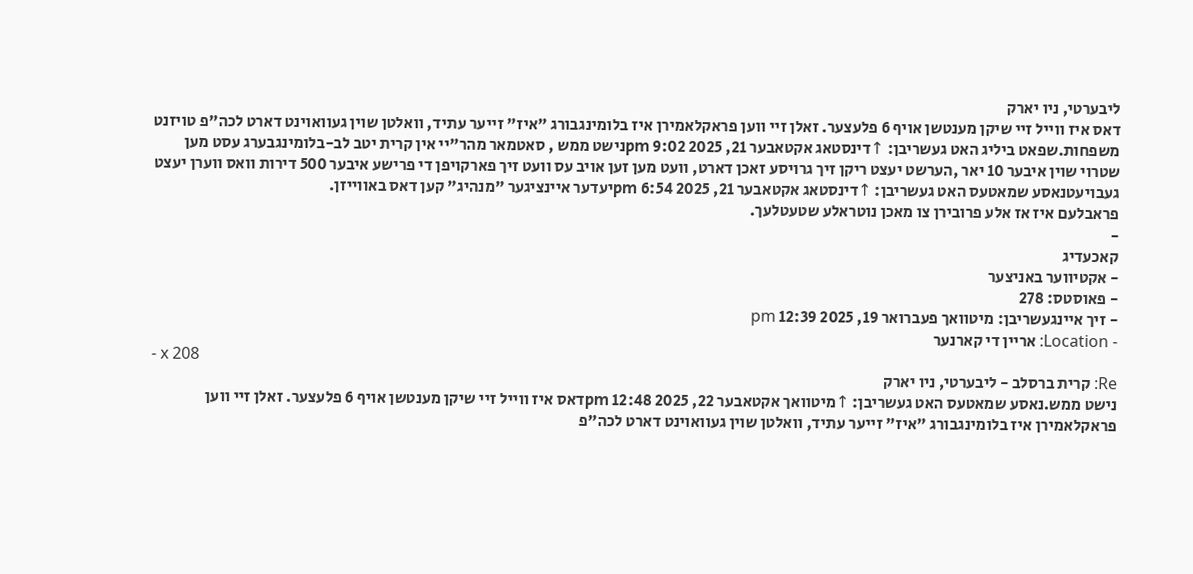ליבערטי, ניו יארק
דאס איז ווייל זיי שיקן מענטשן אויף 6 פלעצער. זאלן זיי ווען פראקלאמירן איז בלומינגבורג "איז" זייער עתיד, וואלטן שוין געוואוינט דארט לכה"פ טויזנט משפחות.שפאט ביליג האט געשריבן: ↑דינסטאג אקטאבער 21, 2025 9:02 pmנישט ממש , סאטמאר מהר"יי אין קרית יטב לב-בלומינגבערג עסט מען שטרוי שוין איבער 10 יאר ,הערשט יעצט ריקן זיך גרויסע זאכן דארט, וועט מען זען אויב עס וועט זיך פארקויפן די פרישע איבער 500 דירות וואס ווערן יעצט געבויעטנאסע שמאטעס האט געשריבן: ↑דינסטאג אקטאבער 21, 2025 6:54 pmיעדער איינציגער "מנהיג" קען דאס באווייזן.
פראבלעם איז אז אלע פרובירן צו מאכן נוטראלע שטעטלעך.
-
קאכעדיג
- אקטיווער באניצער
- פאוסטס: 278
- זיך איינגעשריבן: מיטוואך פעברואר 19, 2025 12:39 pm
- Location: אריין די קארנער
- x 208
Re: קרית ברסלב - ליבערטי, ניו יארק
נישט ממש.נאסע שמאטעס האט געשריבן: ↑מיטוואך אקטאבער 22, 2025 12:48 pmדאס איז ווייל זיי שיקן מענטשן אויף 6 פלעצער. זאלן זיי ווען פראקלאמירן איז בלומינגבורג "איז" זייער עתיד, וואלטן שוין געוואוינט דארט לכה"פ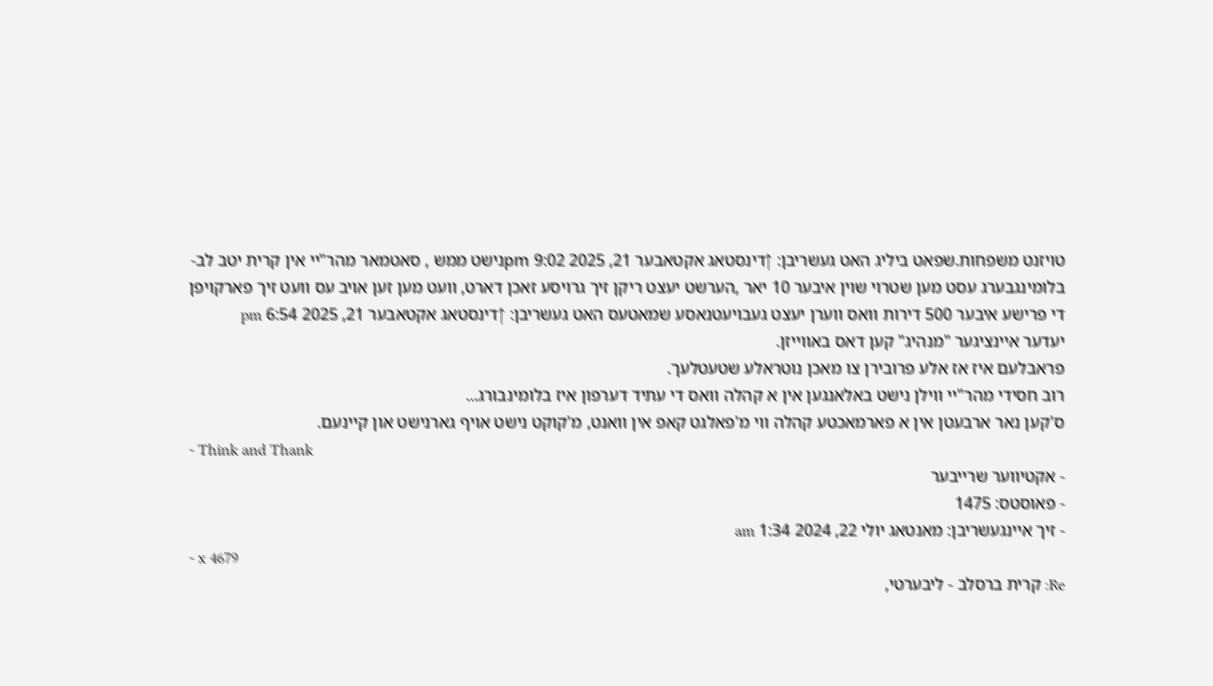טויזנט משפחות.שפאט ביליג האט געשריבן: ↑דינסטאג אקטאבער 21, 2025 9:02 pmנישט ממש , סאטמאר מהר"יי אין קרית יטב לב-בלומינגבערג עסט מען שטרוי שוין איבער 10 יאר ,הערשט יעצט ריקן זיך גרויסע זאכן דארט, וועט מען זען אויב עס וועט זיך פארקויפן די פרישע איבער 500 דירות וואס ווערן יעצט געבויעטנאסע שמאטעס האט געשריבן: ↑דינסטאג אקטאבער 21, 2025 6:54 pm
יעדער איינציגער "מנהיג" קען דאס באווייזן.
פראבלעם איז אז אלע פרובירן צו מאכן נוטראלע שטעטלעך.
רוב חסידי מהר"יי ווילן נישט באלאנגען אין א קהלה וואס די עתיד דערפון איז בלומינבורג...
ס'קען נאר ארבעטן אין א פארמאכטע קהלה ווי מ'פאלגט קאפ אין וואנט, מ'קוקט נישט אויף גארנישט און קיינעם.
- Think and Thank
- אקטיווער שרייבער
- פאוסטס: 1475
- זיך איינגעשריבן: מאנטאג יולי 22, 2024 1:34 am
- x 4679
Re: קרית ברסלב - ליבערטי,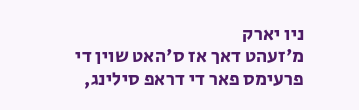ניו יארק
מ'זעהט דאך אז ס'האט שוין די פרעימס פאר די דראפ סילינג,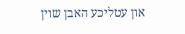און עטליכע האבן שוין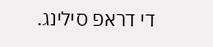די דראפ סילינג.